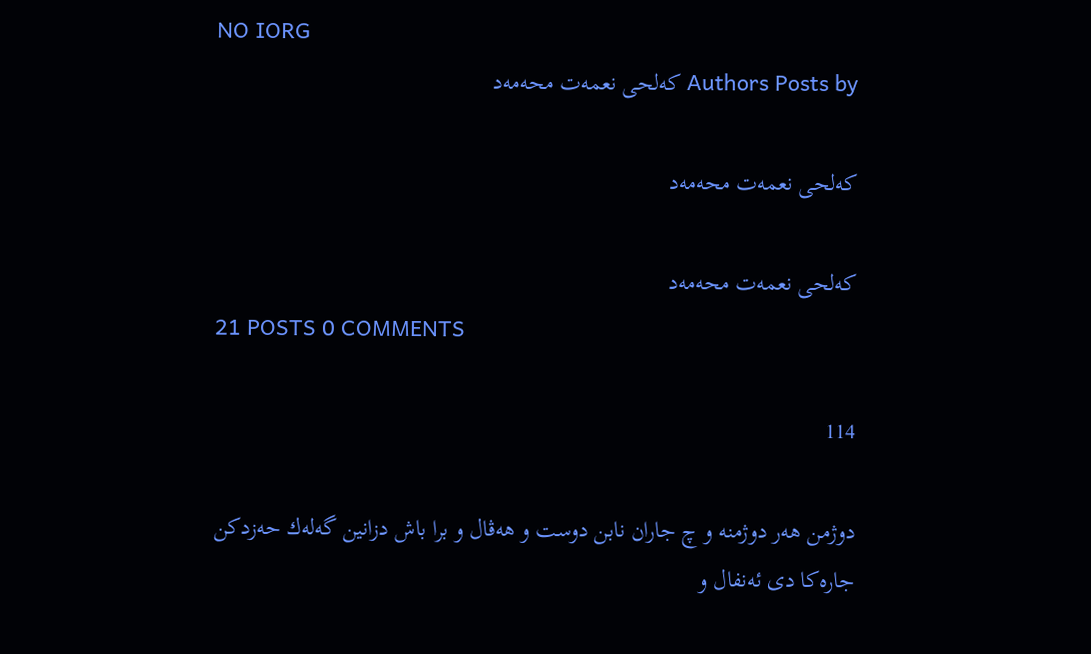NO IORG
Authors Posts by كه‌لحی نعمه‌ت محه‌مه‌د

كه‌لحی نعمه‌ت محه‌مه‌د

كه‌لحی نعمه‌ت محه‌مه‌د
21 POSTS 0 COMMENTS

114

دوژمن هه‌ر دوژمنه‌ و چ جاران نابن دوست و هه‌ڤال و برا باش دزانین گه‌له‌ك حه‌زدكن جاره‌كا دی ئه‌نفال و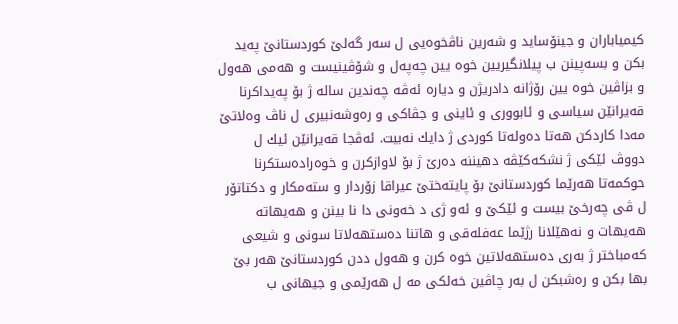كیمیاباران و جینۆساید و شه‌رین ناڤخوه‌یی ل سه‌ر گه‌لێ كوردستانێ په‌ید بكن و بسه‌پینن ب پیلانگیریین خوه‌ یین چه‌په‌ل و شۆڤینیست و هه‌می هه‌ول و بزاڤین خوه‌ یین رۆژانه‌ دادریژن و دیاره‌ ئه‌ڤه‌ چه‌ندین ساله‌ ژ بۆ په‌یداكرنا قه‌یرانێن سیاسی و ئابووری و ئاینی و جڤاكی و ره‌وشه‌نبیری ل ناڤ وه‌لاتێ مه‌دا كاردكن هه‌تا ده‌وله‌تا كوردی ژ دایك نه‌بیت. ئه‌ڤجا قه‌یرانێن ئیك ل دووڤ ئێكی ژ نشكه‌كێڤه‌ دهیننه‌ ده‌رێ ژ بۆ لاوازكرن و خوه‌راده‌ستكرنا حوكمه‌تا هه‌رێما كوردستانێ بۆ پایته‌ختێ عیراقا زۆردار و سته‌مكار و دكتاتۆر ل ڤی چه‌رخێ بیست و ئێكێ و ئه‌و ژی د خه‌ونی دا نا بینن و هه‌یهاته‌ هه‌یهات و نه‌هێلانا رژێما عه‌فله‌قی و هاتنا ده‌ستهه‌لاتا سونی و شیعی كه‌مباختر ژ به‌ری ده‌ستهه‌لاتین خوه‌ كرن و هه‌ول ددن كوردستانێ هه‌ر بێ بها بكن و ره‌شبكن ل به‌ر چاڤین خه‌لكی مه‌ ل هه‌رێمی و جیهانی ب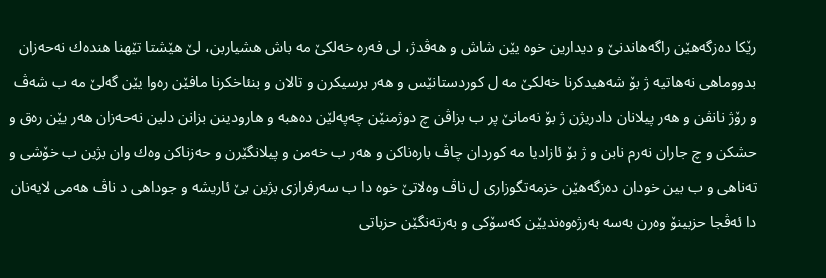رێكا ده‌زگه‌هێن راگه‌هاندنێ و دیدارین خوه‌ یێن شاش و هه‌ڤدژ، لی فه‌ره‌ خه‌لكێ مه‌ باش هشیاربن، لێ هێشتا تێهنا هنده‌ك نه‌حه‌زان بدووماهی نه‌هاتیه‌ ژ بۆ شه‌هیدكرنا خه‌لكێ مه‌ ل كوردستانێس و هه‌ر برسیكرن و تالان و بنئاخكرنا مافێن ره‌وا یێن گه‌لێ مه‌ ب شه‌ڤ و رۆژ نانڤن و هه‌ر پیلانان دادریژن ژ بۆ نه‌مانێ پر ب بزاڤن چ دوژمنێن چه‌په‌لێن ده‌هبه‌ و هارودینن بزانن دلین نه‌حه‌زان هه‌ر یێن ره‌ق و حشكن و چ جاران نه‌رم نابن و ژ بۆ ئازادیا مه‌ كوردان چاڤ باره‌ناكن و هه‌ر ب خه‌من و پیلانگێرن و حه‌زناكن وه‌ك وان بژین ب خۆشی و ته‌ناهی و ب بین خودان ده‌زگه‌هێن خزمه‌تگوزاری ل ناڤ وه‌لاتێ خوه‌ دا ب سه‌رفرازی بژین بێ ئاریشه‌ و جوداهی د ناڤ هه‌می لایه‌نان دا ئه‌ڤجا حزبینۆ وه‌رن به‌سه‌ به‌رژه‌وه‌ندیێن كه‌سۆكی و به‌رته‌نگێن حزباتی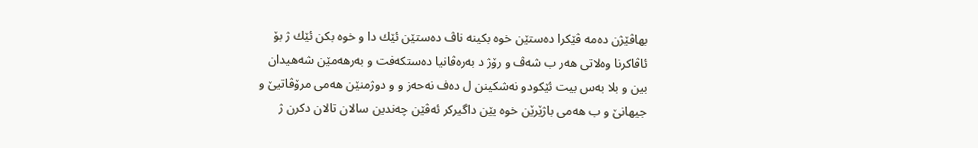بهاڤێژن ده‌مه‌ ڤێكرا ده‌ستێن خوه‌ بكینه‌ ناڤ ده‌ستێن ئێك دا و خوه‌ بكن ئێك ژ بۆ ئاڤاكرنا وه‌لاتی هه‌ر ب شه‌ڤ و رۆژ د به‌ره‌ڤانیا ده‌ستكه‌فت و به‌رهه‌مێن شه‌هیدان بین و بلا به‌س بیت ئێكودو نه‌شكینن ل ده‌ف نه‌حه‌ز و و دوژمنێن هه‌می مرۆڤاتیێ و جیهانێ و ب هه‌می باژێرێن خوه‌ یێن داگیركر ئه‌ڤێن چه‌ندین سالان تالان دكرن ژ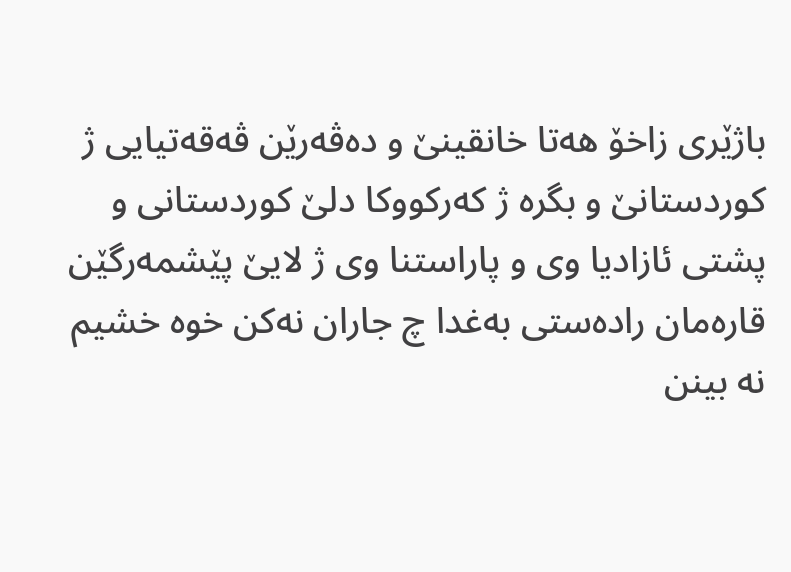باژێرى زاخۆ هه‌تا خانقینێ و ده‌ڤه‌رێن ڤه‌قه‌تیایی ژ كوردستانێ و بگره‌ ژ كه‌ركووكا دلێ كوردستانی و پشتی ئازادیا وی و پاراستنا وی ژ لایێ پێشمه‌رگێن قاره‌مان راده‌ستی به‌غدا چ جاران نه‌كن خوه‌ خشیم نه‌ بینن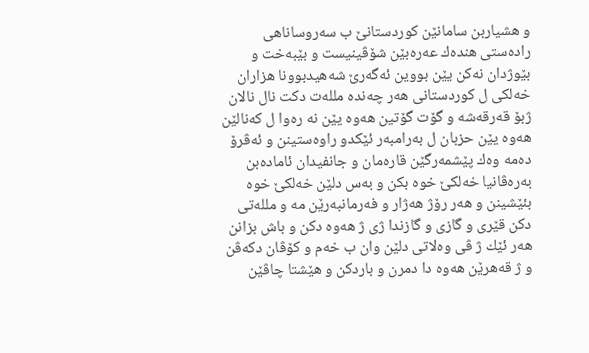و هشیاربن سامانێن كوردستانێ ب سه‌روساناهى راده‌ستی هنده‌ك عه‌ره‌بێن شۆڤینیست و بێبه‌خت و بێوژدان نه‌كن یێن بووین ئه‌گه‌رێ شه‌هیدبوونا هزاران خه‌لكی ل كوردستانی هه‌ر چه‌نده‌ ملله‌ت دكت نال نالان ژبۆ قه‌رقه‌شه‌ و گۆت گۆتین هه‌وه‌ یێن نه‌ ره‌وا ل كه‌نالێن هه‌وه‌ یێن حزبان ل به‌رامبه‌ر ئێكدو راوه‌ستینن و ئه‌ڤرۆ ده‌مه‌ وه‌ك پێشمه‌رگێن قاره‌مان و جانفیدان ئاماده‌بن به‌ره‌ڤانیا خه‌لكێ خوه‌ بكن و به‌س دلێن خه‌لكێ خوه‌ بئێشینن و هه‌ر رۆژ هه‌ژار و فه‌رمانبه‌رێن مه‌‌ و ملله‌تی دكن قێری و گازی و گازندا ژی ژ هه‌وه‌ دكن و باش بزانن هه‌ر ئێك ژ ڤی وه‌لاتی دلێن وان ب خه‌م و كۆڤان دكه‌ڤن و ژ قه‌هرێن هه‌وه‌ دا دمرن و باردكن و هێشتا چاڤێن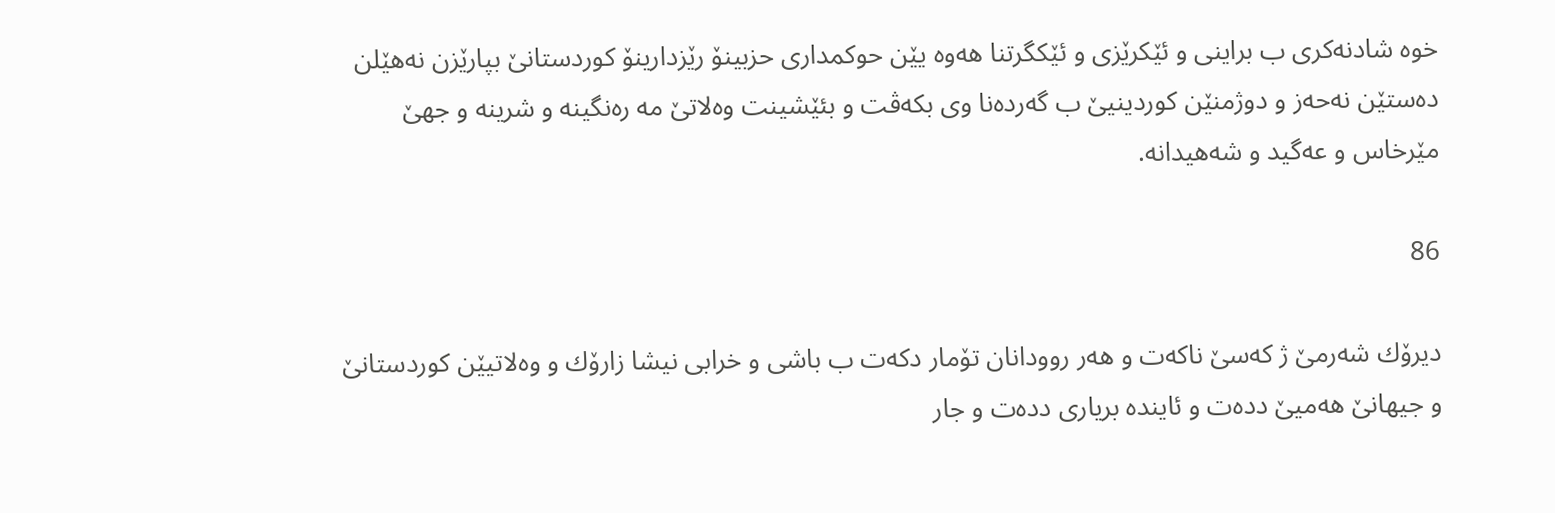خوه‌ شادنه‌كری ب براینی و ئێكرێزی و ئێكگرتنا هه‌وه‌ یێن حوكمداری حزبینۆ رێزدارینۆ كوردستانێ بپارێزن نه‌هێلن ده‌ستێن نه‌حه‌ز و دوژمنێن كوردینیێ ب گه‌رده‌نا وی بكه‌ڤت و بئێشینت وه‌لاتێ مه‌ ره‌نگینه‌ و شرینه‌ و جهێ مێرخاس و عه‌گید و شه‌هیدانه‌.

86

دیرۆك شه‌رمێ ژ كه‌سێ ناكه‌ت و هه‌ر روودانان تۆمار دكه‌ت ب باشی و خرابی نیشا زارۆك و وه‌لاتیێن كوردستانێ و جیهانێ هه‌میێ دده‌ت و ئاینده‌ بریاری دده‌ت و جار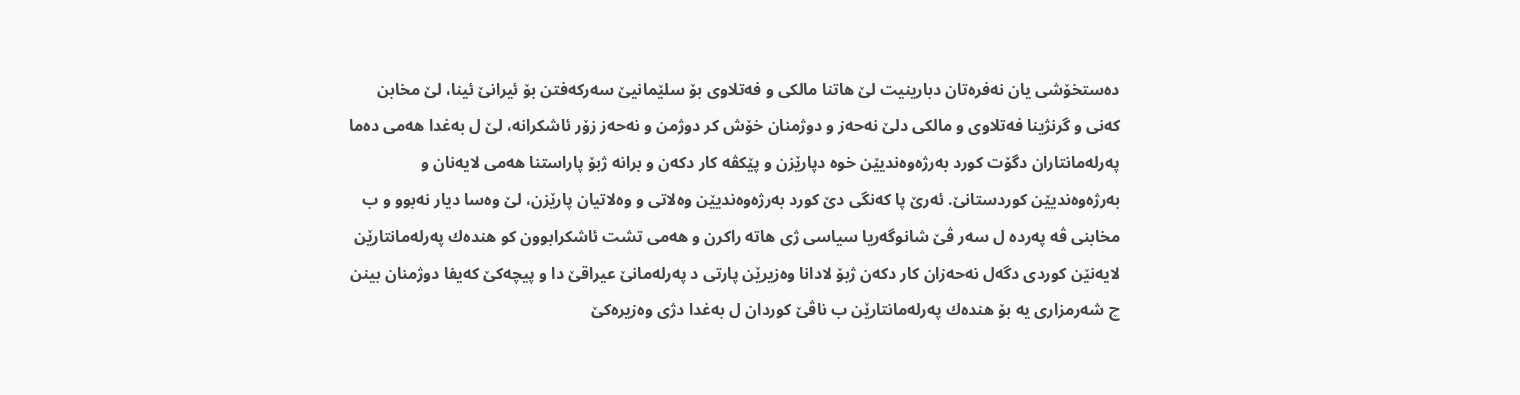ده‌ستخۆشی یان نه‌فره‌تان دبارینیت لێ هاتنا مالكی و فه‌تلاوی بۆ سلێمانیێ سه‌ركه‌فتن بۆ ئیرانێ ئینا، لێ مخابن كه‌نی و گرنژینا فه‌تلاوی و مالكی دلێ نه‌حه‌ز و دوژمنان خۆش كر دوژمن و نه‌حه‌ز زۆر ئاشكرانه‌، لێ ل به‌غدا هه‌می ده‌ما په‌رله‌مانتاران دگۆت كورد به‌رژه‌وه‌ندیێن خوه‌ دپارێزن و پێكڤه‌ كار دكه‌ن و برانه‌ ژبۆ پاراستنا هه‌می لایه‌نان و به‌رژه‌وه‌ندیێن كوردستانێ. ئه‌رێ پا كه‌نگی دێ كورد به‌رژه‌وه‌ندیێن وه‌لاتی و وه‌لاتیان پارێزن، لێ وه‌سا دیار نه‌بوو و ب مخابنی ڤه‌ په‌رده‌ ل سه‌ر ڤێ شانوگه‌ریا سیاسی ژی هاته‌ راكرن و هه‌می تشت ئاشكرابوون كو هنده‌ك په‌رله‌مانتارێن لایه‌نێن كوردی دگه‌ل نه‌حه‌زان كار دكه‌ن ژبۆ لادانا وه‌زیرێن پارتی د په‌رله‌مانێ عیراقێ دا و پیچه‌كێ كه‌یفا دوژمنان بینن چ شه‌رمزاری یه‌ بۆ هنده‌ك په‌رله‌مانتارێن ب ناڤێ كوردان ل به‌غدا دژی وه‌زیره‌كێ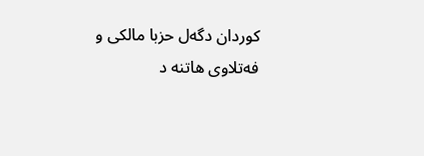كوردان دگه‌ل حزبا مالكی و فه‌تلاوی هاتنه‌ د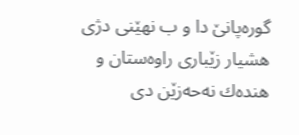گوره‌پانێ دا و ب نهێنی دژی هشیار زێباری راوه‌ستان و هنده‌ك نه‌حه‌زێن دی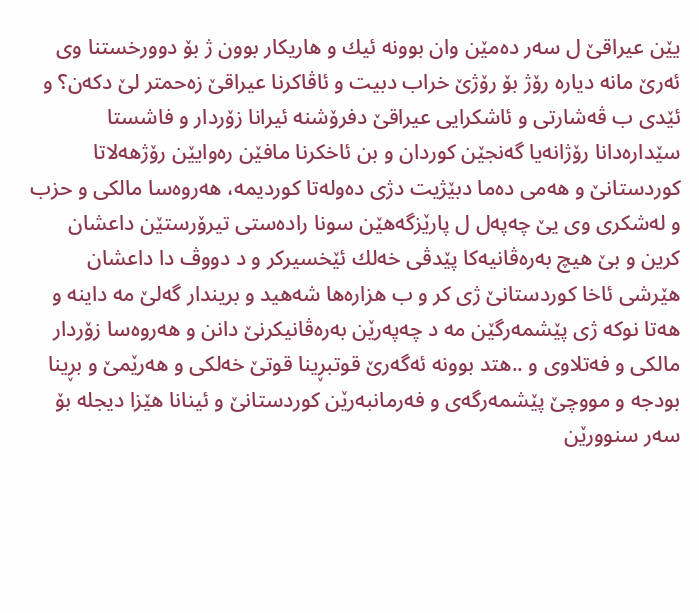یێن عیراقێ ل سه‌ر ده‌مێن وان بوونه‌ ئیك و هاریكار بوون ژ بۆ دوورخستنا وی ئه‌رێ مانه‌ دیاره‌ رۆژ بۆ رۆژێ خراب دبیت و ئاڤاكرنا عیراقێ زه‌حمتر لێ دكه‌ن؟ و ئێدی ب ڤه‌شارتی و ئاشكرایی عیراقێ دفرۆشنه‌ ئیرانا زۆردار و فاشستا سێداره‌دانا رۆژانه‌یا گه‌نجێن كوردان و بن ئاخكرنا مافێن ره‌وایێن رۆژهه‌لاتا كوردستانێ و هه‌می ده‌ما دبێژیت دژی ده‌وله‌تا كوردیمه‌، هه‌روه‌سا مالكی و حزب و له‌شكری وی یێ چه‌په‌ل ل پارێزگه‌هێن سونا راده‌ستی تیرۆرستێن داعشان كرین و بێ هیچ به‌ره‌ڤانیه‌كا پێدڤی خه‌لك ئێخسیركر و د دووڤ دا داعشان هێرشی ئاخا كوردستانێ ژی كر و ب هزاره‌ها شه‌هید و بریندار گه‌لێ مه‌ داینه‌ و هه‌تا نوكه‌ ژی پێشمه‌رگێن مه‌ د چه‌په‌رێن به‌ره‌ڤانیكرنێ دانن و هه‌روه‌سا زۆردار مالكی و فه‌تلاوی و ..هتد بوونه‌ ئه‌گه‌رێ قوتبڕینا قوتێ خه‌لكی و هه‌رێمێ و بڕینا بودجه‌ و مووچێ پێشمه‌رگه‌ی و فه‌رمانبه‌رێن كوردستانێ و ئینانا هێزا دیجله‌ بۆ سه‌ر سنوورێن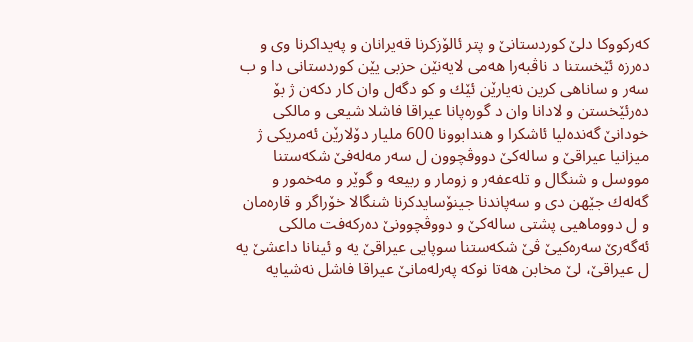كه‌ركووكا دلێ كوردستانێ و پتر ئالۆزكرنا قه‌یرانان و په‌یداكرنا وی و ده‌رزه‌ ئێخستنا د ناڤبه‌را هه‌می لایه‌نێن حزبی یێن كوردستانی دا و ب سه‌ر و ساناهی كرین نه‌یارێن ئێك و كو دگه‌ل وان كار دكه‌ن ژ بۆ ده‌رئێخستن و لادانا وان د گوره‌پانا عیراقا فاشلا شیعی و مالكی خودانێ گه‌نده‌لیا ئاشكرا و هندابوونا 600 ملیار دۆلارێن ئه‌مریكی ژ میزانیا عیراقێ و ساله‌كێ دووڤچوون ل سه‌ر مه‌له‌فێ شكه‌ستنا مووسل و شنگال و تله‌عفه‌ر و زومار و ربیعه‌ و گوێر و مه‌خمور و گه‌له‌ك جێهن دی و سه‌پاندنا جینۆسایدكرنا شنگالا خۆراگر و قاره‌مان و ل دووماهیی پشتی ساله‌كێ و دووڤچوونێ ده‌ركه‌فت مالكی ئه‌گه‌رێ سه‌ره‌كیێ ڤێ شكه‌ستنا سوپایی عیراقێ یه‌ و ئینانا داعشێ یه‌ ل عیراقێ، لێ مخابن هه‌تا نوكه‌ په‌رله‌مانێ عیراقا فاشل نه‌شیایه‌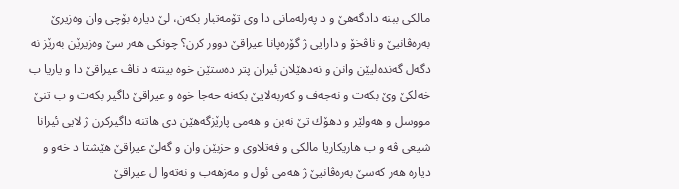مالكی ببنه‌ دادگه‌هێ و د په‌رله‌مانی دا وی تۆمه‌تبار بكه‌ن، لێ دیاره‌ بۆچی وان وه‌زیرێ به‌ره‌ڤانیێ و ناڤخۆ و دارایی ژ گۆره‌پانا عیراقێ دوور كرن؟ چونكی هه‌ر سێ وه‌زیرێن به‌رێز نه‌ دگه‌ل گه‌نده‌لیێن وانن و نه‌دهێلان ئیران پتر ده‌ستێن خوه‌ بینته‌ د ناڤ عیراقێ دا و یاریا ب خه‌لكێ وێ بكه‌ت و نه‌جه‌ف و كه‌ربه‌لایێ بكه‌نه‌ حه‌جا خوه‌ و عیراقێ داگیر بكه‌ت و ب تنێ مووسل و هه‌ولێر و دهۆك تێ نه‌بن و هه‌می پارێزگه‌هێن دی هاتنه‌ داگیركرن ژ لایی ئیرانا شیعی ڤه‌ و ب هاریكاریا مالكی و فه‌تلاوی و حزبێن وان و گه‌لێ عیراقێ هێشتا د خه‌و و دیاره‌ هه‌ر كه‌سێ به‌ره‌ڤانیێ ژ هه‌می ئول و مه‌زهه‌ب و نه‌ته‌وا ل عیراقێ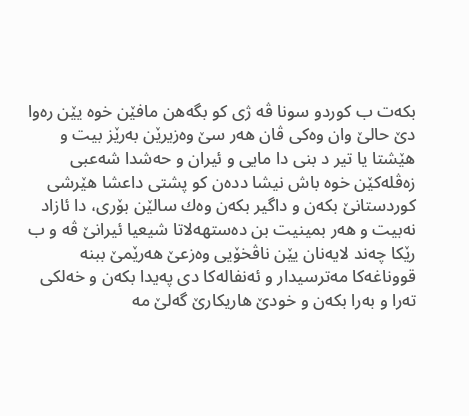بكه‌ت ب كوردو سونا ڤه‌ ژی كو بگه‌هن مافێن خوه‌ یێن ره‌وا دێ حالێ وان وه‌كی ڤان هه‌ر سێ وه‌زیرێن به‌رێز بیت و هێشتا یا تیر د بنی دا مایی و ئیران و حه‌شدا شه‌عبی زه‌ڤله‌كێن خوه‌ باش نیشا دده‌ن كو پشتی داعشا هێرشی كوردستانێ بكه‌ن و داگیر بكه‌ن وه‌ك سالێن بۆری، دا ئازاد نه‌بیت و هه‌ر بمینیت بن ده‌ستهه‌لاتا شیعیا ئیرانێ ڤه‌ و ب رێكا چه‌ند لایه‌نان یێن ناڤخۆیی وه‌زعێ هه‌رێمێ ببنه‌ قووناغه‌كا مه‌ترسیدار و ئه‌نفاله‌كا دی په‌یدا بكه‌ن و خه‌لكی ته‌را و به‌را بكه‌ن و خودێ هاریكارێ گه‌لێ مه‌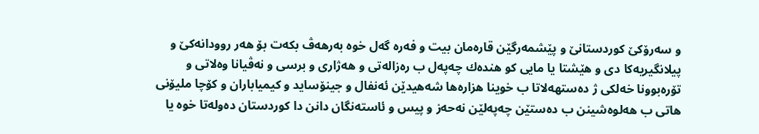و سه‌رۆكێ كوردستانێ و پێشمه‌رگێن قاره‌مان بیت و فه‌ره‌ گه‌ل خوه‌ به‌رهه‌ڤ بكه‌ت بۆ هه‌ر روودانه‌كێ و پیلانگیریه‌كا دی و هێشتا یا مایی كو هنده‌ك چه‌په‌ل ب ره‌زاله‌تی و هه‌ژاری و برسی و نه‌ڤیانا وه‌لاتی و تۆره‌بوونا خه‌لكی ژ ده‌ستهه‌لاتا ب خوینا هزاره‌ها شه‌هیدێن ئه‌نفال و جینۆساید و كیمیاباران و كۆچا ملیۆنی هاتی ب هه‌لوه‌شینن ب ده‌ستێن چه‌په‌لێن نه‌حه‌ز و پیس و ئاسته‌نگان دانن دا كوردستان ده‌وله‌تا خوه‌ یا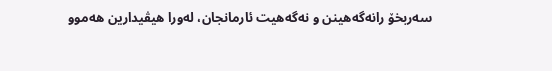سه‌ربخۆ رانه‌گه‌هینن و نه‌گه‌هیت ئارمانجان، له‌ورا هیڤیدارین هه‌موو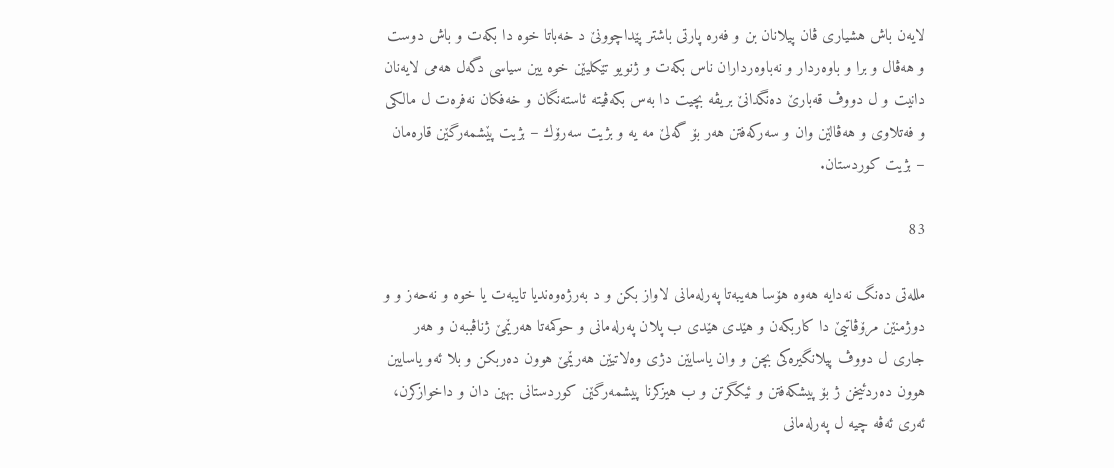لایه‌ن باش هشیاری ڤان پیلانان بن و فه‌ره‌ پارتی باشتر پێداچوونێ د خه‌باتا خوه‌ دا بكه‌ت و باش دوست و هه‌ڤال و برا و باوه‌ردار و نه‌باوه‌رداران ناس بكه‌ت و ژنویو تێكلیێن خوه‌ یین سیاسی دگه‌ل هه‌می لایه‌نان دانیت و ل دووڤ قه‌بارێ ده‌نگدانێ بریڤه‌ بچیت دا به‌س بكه‌ڤیته‌ ئاسته‌نگان و خه‌فكان نه‌فره‌ت ل مالكی و فه‌تلاوی و هه‌ڤالێن وان و سه‌ركه‌فتن هه‌ر بۆ گه‌لێ مه‌ یه‌ و بژیت سه‌رۆك – بژیت پێشمه‌رگێن قاره‌مان – بژیت كوردستان.

83

ملله‌تی ده‌نگ نه‌دایه‌ هه‌وه‌ هۆسا هه‌یبه‌تا په‌رله‌مانی لاواز بكن و د به‌رژه‌وه‌ندیا تایبه‌ت یا خوه‌ و نه‌حه‌ز و و دوژمنێن مرۆڤاتیێ دا كاربكه‌ن و هێدی هێدی ب پلان په‌رله‌مانی و حوكمه‌تا هه‌رێمێ ژناڤببه‌ن و هه‌ر جاری ل دووڤ پیلانگیره‌كی بچن و وان یاسایێن دژی وه‌لاتیێن هه‌رێمێ هوون ده‌ربكن و بلا ئه‌و یاسایین هوون ده‌ردئیخن ژ بۆ پیشكه‌فتن و ئیكگرتن و ب هیزكرنا پیشمه‌رگێن كوردستانی بهین دان و داخوازكرن، ئه‌ری ئه‌ڤه‌ چیه‌ ل په‌رله‌مانی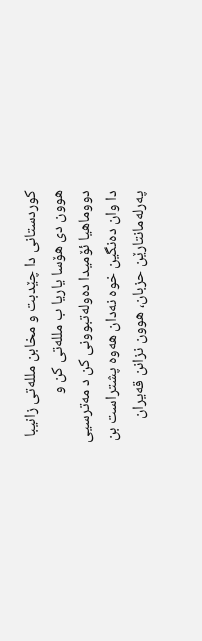كوردستانی دا چێدبت و مخابن ملله‌تی زانیبا هوون دی هۆسا یاریا ب ملله‌تی كن و دووماهیا ئۆمیدا ده‌وله‌تبوونی كن د مه‌ترسیی دا وان ده‌نگین خوه‌ نه‌دان هه‌وه‌ پشتراست بن په‌رله‌مانتارێن حزبان، هوون نزانن قه‌یران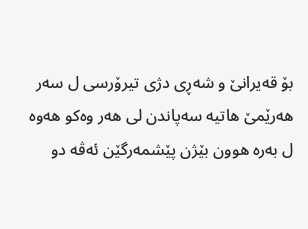بۆ قه‌یرانێ و شه‌ڕی دژی تیرۆرسی ل سه‌ر هه‌رێمێ هاتیه‌ سه‌پاندن لی هه‌ر وه‌كو هه‌وه‌ ل به‌ره‌ هوون بێژن پێشمه‌رگێن ئه‌ڤه‌ دو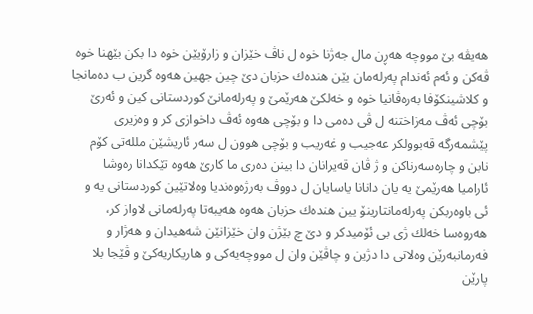هه‌یڤه‌ بێ مووچه‌ هه‌ڕن مال جه‌ژنا خوه‌ ل ناڤ خێزان و زارۆیێن خوه‌ دا بكن بێهنا خوه‌ ڤه‌كن و ئه‌م ئه‌ندام په‌رله‌مان یێن هنده‌ك حزبان دێ چین جهین هه‌وه‌ گرین ب ده‌مانجا و كلاشینكۆفا به‌ره‌ڤانیا خوه‌ و خه‌لكێ هه‌رێمێ و په‌رله‌مانێ كوردستانی كین و ئه‌رێ بۆچی ئه‌ڤ مه‌زاختنه‌ ل ڤی ده‌می دا و بۆچی هه‌وه‌ ئه‌ڤ داخوازی كر و وه‌زیری پێشمه‌رگه‌ قه‌بوولكر عه‌جیب و غه‌ریب و بۆچی هوون ل سه‌ر ئاریشێن ملله‌تی كۆم نابن و چاره‌سه‌رناكن و ژ ڤان قه‌یرانان دا بینن ده‌ری ما كارێ هه‌وه‌ تێكدانا ره‌وشا ئارامیا هه‌رێمێ یه‌ یان دانانا یاسایان ل دووڤ به‌رژه‌وه‌ندیا وه‌لاتێین كوردستانی یه‌ و ئی باوه‌ربكن په‌رله‌مانتارینۆ یین هنده‌ك حزبان هه‌وه‌ هه‌یبه‌تا په‌رله‌مانی لاواز كر، هه‌روه‌سا خه‌لك ژی بی ئۆمیدكر و دێ چ بێژن وان خێزانێن شه‌هیدان و هه‌ژار و فه‌رمانبه‌رێن وه‌لاتی دا دژین و چاڤێن وان ل مووچه‌یه‌كی و هاریكاریه‌كێ و ڤێجا بلا پارێن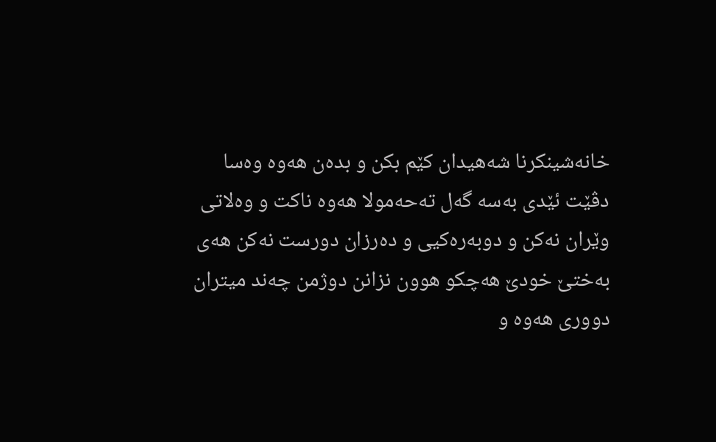خانه‌شینكرنا شه‌هیدان كێم بكن و بده‌ن هه‌وه‌ وه‌سا دڤێت ئێدی به‌سه‌ گه‌ل ته‌حه‌مولا هه‌وه‌ ناكت و وه‌لاتی وێران نه‌كن و دوبه‌ره‌كیی و ده‌رزان دورست نه‌كن هه‌ی به‌ختێ خودێ هه‌چكو هوون نزانن دوژمن چه‌ند میتران دووری هه‌وه‌ و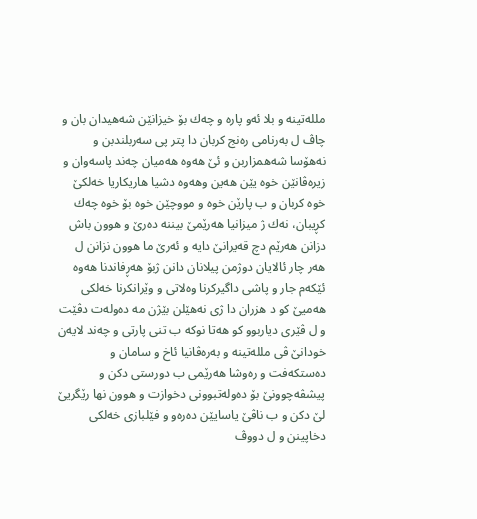ملله‌تینه‌ و بلا ئه‌و پاره‌ و چه‌ك بۆ خیزانێن شه‌هیدان بان و چاڤ ل به‌رنامی ره‌نج كربان دا پتر پی سه‌ربلندبن و نه‌هۆسا شه‌همزاربن و ئێ هه‌وه‌ هه‌میان چه‌ند پاسه‌وان و زیره‌ڤانێن خوه‌ یێن هه‌ین وهه‌وه‌ دشیا هاریكاریا خه‌لكێ خوه‌ كربان و ب پارێن خوه‌ و مووچێن خوه‌ بۆ خوه‌ چه‌ك كڕیبان، نه‌ك ژ میزانیا هه‌رێمێ بیننه‌ ده‌رێ و هوون باش دزانن هه‌رێم دچ قه‌یرانێ دایه‌ و ئه‌رێ ما هوون نزانن ل هه‌ر چار ئالایان دوژمن پیلانان دانن ژبۆ هه‌ڕفاندنا هه‌وه‌ ئێكه‌م جار و پاشی داگیركرنا وه‌لاتی و وێرانكرنا خه‌لكی هه‌میێ كو د هزران دا ژی نه‌هێلن بێژن مه‌ ده‌وله‌ت دڤێت و ل ڤێری دیاربوو كو هه‌تا نوكه‌ ب تنی پارتی و چه‌ند لایه‌ن خودانێ ڤی ملله‌تینه‌ و به‌ره‌ڤانیا ئاخ و سامان و ده‌ستكه‌فت و ره‌وشا هه‌رێمی ب دورستی دكن و پیشڤه‌چوونێ بۆ ده‌وله‌تبوونی دخوازت و هوون نها رێگریێ لێ دكن و ب ناڤێ یاسایێن ده‌ره‌و و فێلبازی خه‌لكی دخاپینن و ل دووڤ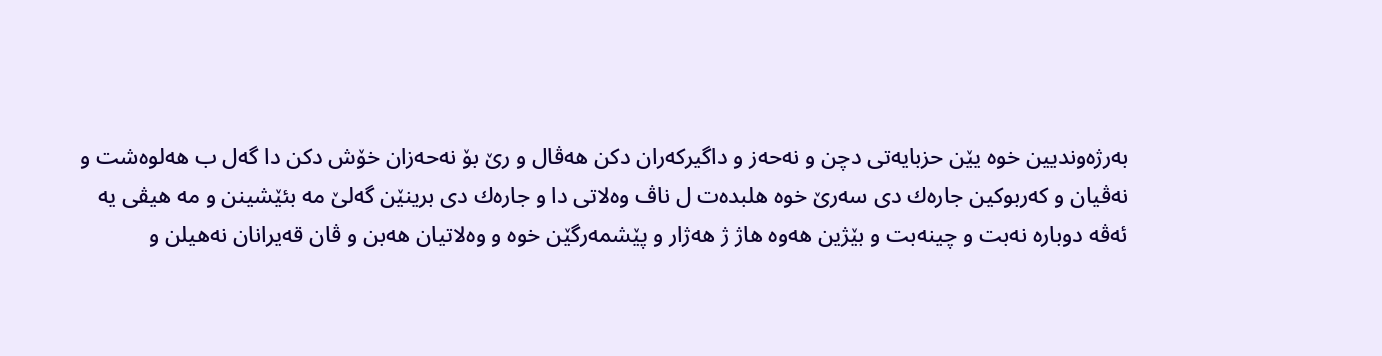به‌رژه‌وندیین خوه‌ یێن حزبایه‌تی دچن و نه‌حه‌ز و داگیركه‌ران دكن هه‌ڤال و رێ بۆ نه‌حه‌زان خۆش دكن دا گه‌ل ب هه‌لوه‌شت و نه‌ڤیان و كه‌ربوكین جاره‌ك دی سه‌رێ خوه‌ هلبده‌ت ل ناڤ وه‌لاتی دا و جاره‌ك دی برینێن گه‌لێ مه‌ بئێشینن و مه‌ هیڤی یه‌ ئه‌ڤه‌ دوباره‌ نه‌بت و چینه‌بت و بێژین هه‌وه‌ هاژ ژ هه‌ژار و پێشمه‌رگێن خوه‌ و وه‌لاتیان هه‌بن و ڤان قه‌یرانان نه‌هیلن و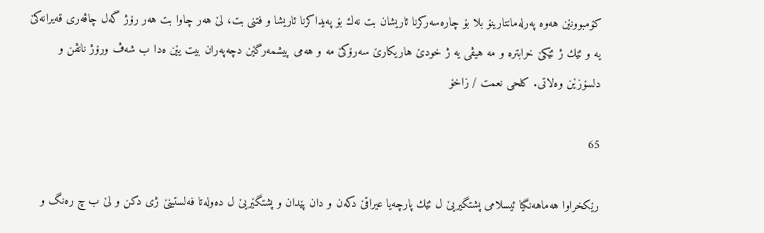كۆمبوونێن هه‌وه‌ په‌رله‌مانتارینۆ بلا بۆ چاره‌سه‌ركرنا ئاریشان بت نه‌ك بۆ په‌یداكرنا ئاریشا و فتنی بت، لێ هه‌ر چاوا بت هه‌ر رۆژ گه‌ل چاڤه‌ری قه‌یرانه‌كێ یه‌ و ئێك ژ ئێكێ خرابتره‌ و مه‌ هیڤی یه‌ ژ خودێ هاریكارێ سه‌رۆكێ مه‌ و هه‌می پیشمه‌رگێن دچه‌په‌ران بیت یێن ه‌دا ب شه‌ڤ ورۆژ نانڤن و دلسۆزێن وه‌لاتی. كلحی نعمت / زاخۆ

65

رێكخراوا هه‌ماهه‌نگیا ئیسلامی پشتگیریێ ل ئێك پارچه‌یا عیراقێ دكه‌ن و دان پێدان و پشتگێریێ ل ده‌وله‌تا فه‌لستینێ ژی دكن و لێ ب چ ره‌نگ و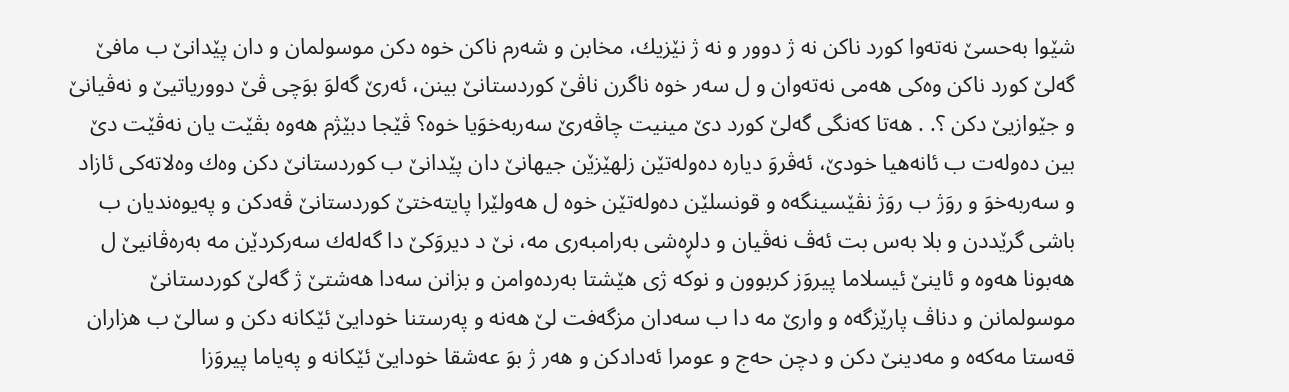شێوا به‌حسێ نه‌ته‌وا كورد ناكن نه‌ ژ دوور و نه‌ ژ نێزیك، مخابن و شه‌رم ناكن خوه‌ دكن موسولمان و دان پێدانێ ب مافێ گه‌لێ كورد ناكن وه‌كی هه‌می نه‌ته‌وان و ل سه‌ر خوه‌ ناگرن ناڤێ كوردستانێ بینن، ئه‌رێ گه‌لوَ بوَچی ڤێ دووریاتیێ و نه‌ڤیانێ و جێوازیێ دكن ؟. . هه‌تا كه‌نگی گه‌لێ كورد دێ مینیت چاڤه‌رێ سه‌ربه‌خوَیا خوه‌؟ ڤێجا دبێژم هه‌وه‌ بڤێت یان نه‌ڤێت دێ بین ده‌وله‌ت ب ئانه‌هیا خودێ، ئه‌ڤروَ دیاره‌ ده‌وله‌تێن زلهێزێن جیهانێ دان پێدانێ ب كوردستانێ دكن وه‌ك وه‌لاته‌كی ئازاد و سه‌ربه‌خوَ و روَژ ب روَژ نڤێسینگه‌ه و قونسلێن ده‌وله‌تێن خوه‌ ل هه‌ولێرا پایته‌ختێ كوردستانێ ڤه‌دكن و په‌یوه‌ندیان ب باشی گرێددن و بلا به‌س بت ئه‌ڤ نه‌ڤیان و دلڕه‌شی به‌رامبه‌ری مه‌، نێ د دیروَكێ دا گه‌له‌ك سه‌ركردێن مه‌ به‌ره‌ڤانیێ ل هه‌بونا هه‌وه‌ و ئاینێ ئیسلاما پیروَز كربوون و نوكه‌ ژی هێشتا به‌رده‌وامن و بزانن سه‌دا هه‌شتێ ژ گه‌لێ كوردستانێ موسولمانن و دناڤ پارێزگه‌ه و وارێ مه‌ دا ب سه‌دان مزگه‌فت لێ هه‌نه‌ و په‌رستنا خودایێ ئێكانه‌ دكن و سالێ ب هزاران قه‌ستا مه‌كه‌ه و مه‌دینێ دكن و دچن حه‌ج و عومرا ئه‌دادكن و هه‌ر ژ بوَ عه‌شقا خودایێ ئێكانه‌ و په‌یاما پیروَزا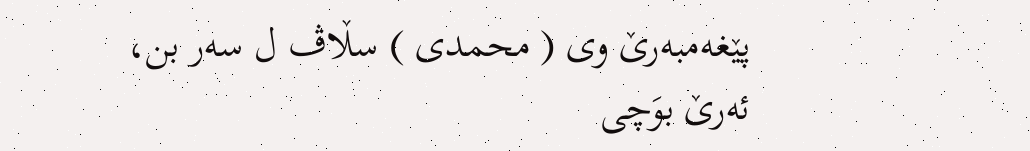پێغه‌مبه‌رێ وی ( محمدی ) سڵاڤ ل سه‌ر بن، ئه‌رێ بوَچی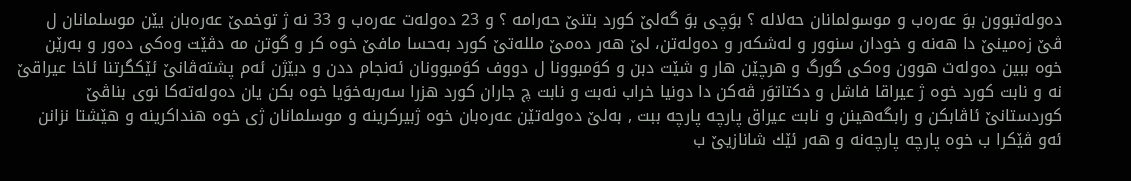ده‌وله‌تبوون بوَ عه‌ره‌ب و موسولمانان حه‌لاله‌ ؟ بوَچی بوَ گه‌لێ كورد بتنێ حه‌رامه‌ ؟ و 23 ده‌وله‌ت عه‌ره‌ب و 33 نه‌ ژ توخمێ عه‌ره‌بان یێن موسلمانان ل ڤێ زه‌مینێ دا هه‌نه‌ و خودان سنوور و له‌شكه‌ر و ده‌وله‌تن، لێ هه‌ر ده‌مێ ملله‌تێ كورد به‌حسا مافێ خوه‌ كر و گوتن مه‌ دڤێت وه‌كی ده‌ور و به‌رێن خوه‌ ببین ده‌وله‌ت هوون وه‌كی گورگ و هرچێن هار و شێت دبن و كوَمبوونا ل دووف كوَمبوونان ئه‌نجام ددن و دبێژن ئه‌م پشته‌ڤانێ ئێكگرتنا ئاخا عیراقێ نه‌ و نابت كورد خوه‌ ژ عیراقا فاشل و دكتاتوَر ڤه‌كن دا دونیا خراب نه‌بت و نابت چ جاران كورد هزرا سه‌ربه‌خوَیا خوه‌ بكن یان ده‌وله‌ته‌كا نوی بناڤێ كوردستانێ ئاڤابكن و رابگه‌هینن و نابت عیراق پارچه‌ پارچه‌ ببت , به‌لێ ده‌وله‌تێن عه‌ره‌بان خوه‌ ژبیركرینه‌ و موسلمانان ژی خوه‌ هنداكرینه‌ و هێشتا نزانن ئه‌و ڤێكرا ب خوه‌ پارچه‌ پارچه‌نه‌ و هه‌ر ئێك شانازیێ ب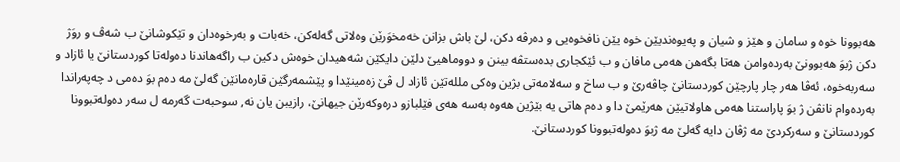هه‌بوونا خوه‌ و سامان و هێز و شیان و په‌یوه‌ندیێن خوه‌ یێن نافخوه‌یی و ده‌رڤه‌ دكن، لێ باش بزانن خه‌مخوَرێن وه‌لاتی گه‌له‌كن، خه‌بات و به‌رخوه‌دان و تێكوشانێ ب شه‌ڤ و روَژ دكن ژبوَ هه‌بوونێ به‌رده‌وامن هه‌تا بگه‌هن هه‌می مافان و ب ئێكجاری بده‌ستڤه‌ بینن و دووماهیێ دلێن دایكێن شه‌هیدان خوه‌ش دكین ب راگه‌هاندنا ده‌وله‌تا كوردستانێ یا ئازاد و سه‌ربه‌خوه‌، ئه‌ڤا هه‌ر چار پارچێن كوردستانێ چاڤه‌رێ و ب ساخ و سه‌لامه‌تی بژین وه‌كی ملله‌تێن ئازاد ل ڤێ زه‌مینێدا و پێشمه‌رگێن قاره‌مانێن گه‌لێ مه‌ ده‌م بوَ ده‌می د چه‌په‌راندا به‌رده‌وام نانڤن ژ بوَ پاراستنا هه‌می هاولاتیێن هه‌رێمێ دا و ده‌م هاتی یه‌ بێژین هه‌وه‌ به‌سه‌ هه‌ی فێلبازو دره‌وكه‌رێن جیهانێ، رازیبن یان نه‌, سوحبه‌ت گه‌رمه‌ ل سه‌ر ده‌وله‌تبوونا كوردستانێ و سه‌ركردێ مه‌ ژڤان دایه‌ گه‌لێ مه‌ ژبوَ ده‌وله‌تبوونا كوردستانێ.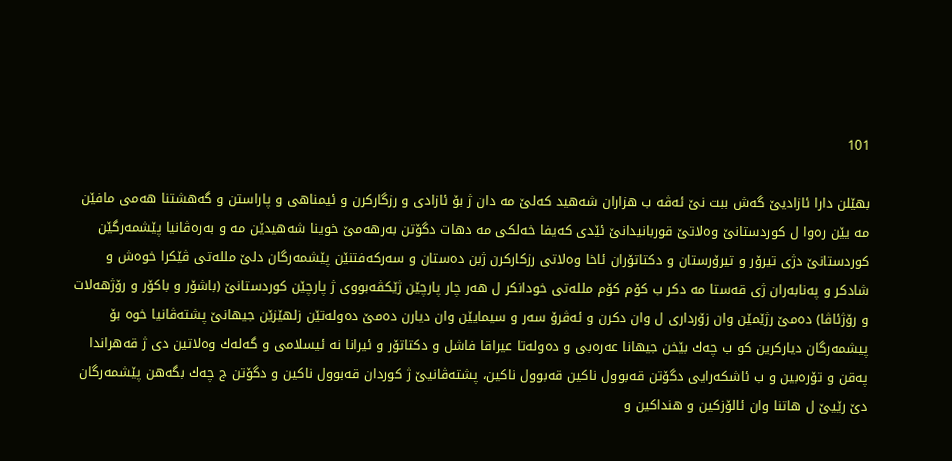101

بهێلن دارا ئازادیێ گه‌ش ببت نێ ئه‌ڤه‌ ب هزاران شه‌هید كه‌لێ مه‌ دان ژ بۆ ئازادی و رزگاركرن و ئیمناهی و پاراستن و گه‌هشتنا هه‌می مافێن مه‌ یێن ره‌وا ل كوردستانێ وه‌لاتێ قوربانیدانێ ئێدی كه‌یفا خه‌لكی مه‌ دهات دگۆتن به‌رهه‌مێ خوینا شه‌هیدێن مه‌ و به‌ره‌ڤانیا پێشمه‌رگێن كوردستانێ دژی تیرۆر و تیرۆرستان و دكتاتۆران ئاخا وه‌لاتی رزكاركرن ژبن ده‌ستان و سه‌ركه‌فتنێن پێشمه‌رگان دلێ ملله‌تی ڤێكرا خوه‌ش و شادكر و په‌نابه‌ران ژی قه‌ستا مه‌ دكر ب كۆم كۆم ملله‌تی خودانكر ل هه‌ر چار پارچێن ژێكڤه‌بووی ژ پارچێن كوردستانێ (باشۆر و باكۆر و رۆژهه‌لات و رۆژئاڤا) ده‌مێ رژێمێن وان زۆرداری ل وان دكرن و ئه‌ڤرۆ سه‌ر و سیمایێن وان دیارن ده‌مێ ده‌وله‌تێن زلهێزێن جیهانێ پشته‌ڤانیا خوه‌ بۆ پیشمه‌رگان دیاركرین كو ب چه‌ك بێخن جیهانا عه‌ره‌بی و ده‌وله‌تا عیراقا فاشل و دكتاتۆر و ئیرانا نه‌ ئیسلامی و گه‌له‌ك وه‌لاتین دی ژ قه‌هراندا په‌قن و تۆره‌بین و ب ئاشكه‌رایی دگۆتن قه‌بوول ناكین قه‌بوول ناكین، پشته‌ڤانیێ ژ كوردان قه‌بوول ناكین و دگۆتن ج چه‌ك بگه‌هن پێشمه‌رگان دێ رێیێ ل هاتنا وان ئالۆزكین و هنداكین و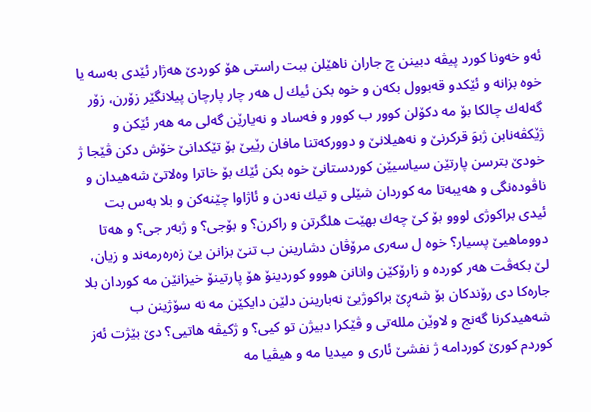ئه‌و خه‌ونا كورد پیڤه‌ دبینن چ جاران ناهێلن ببت راستی هۆ كوردێ هه‌ژار ئێدی به‌سه‌ یا خوه‌ بزانه‌ و ئێكدو قه‌بوول بكه‌ن و خوه‌ بكن ئیك ل هه‌ر چار پارچان پیلانگێر زۆرن، زۆر گه‌له‌ك چالكا بۆ مه‌ دكۆلن كوور ب كوور و فه‌ساد و نه‌یارێن گه‌لی مه‌ هه‌ر ئێكن و ژێكڤه‌نابن ژبوَ قركرنێ و نه‌هیلانێ و دووركه‌تنا مافان رێیێ بۆ تێكدانێ خۆش دكن ڤێجا ژ خودێ بترسن پارتێن سیاسیێن كوردستانێ خوه‌ بكن ئێك بۆ خاترا وه‌لاتێ شه‌هیدان و ناڤوده‌نگی و هه‌یبه‌تا مه‌ كوردان شێلی و تیك نه‌دن و ئاژاوا چێنه‌كن و بلا به‌س بت ئیدی براكوژی لووو بۆ كێ چه‌ك بهێت هلگرتن و راكرن؟ و بۆجی؟ و ژبه‌ر جی؟ و هه‌تا دووماهیێ پسیار؟ خوه‌ ل سه‌ری مرۆڤان دشارینن ب تنێ بزانن یێ زه‌ره‌رمه‌ند و زیان، لێ بكه‌ڤت هه‌ر كورده‌ و زارۆكێن وانانن هووو كوردینۆ هۆ پارتینۆ خیزانێن مه‌ كوردان بلا جاره‌كا دی رۆندكان بۆ شه‌ڕێ براكوژیێ نه‌بارینن دلێن دایكێن مه‌ نه‌ سۆژینن ب شه‌هیدكرنا گه‌نج و لاوێن ملله‌تی و ڤێكرا دبیژن تو كیی؟ و ژكیڤه‌ هاتیی؟ دێ بێژت ئه‌ز كوردم كورێ كوردامه‌ ژ نفشێ ئاری و میدیا مه‌ و هیڤیا مه‌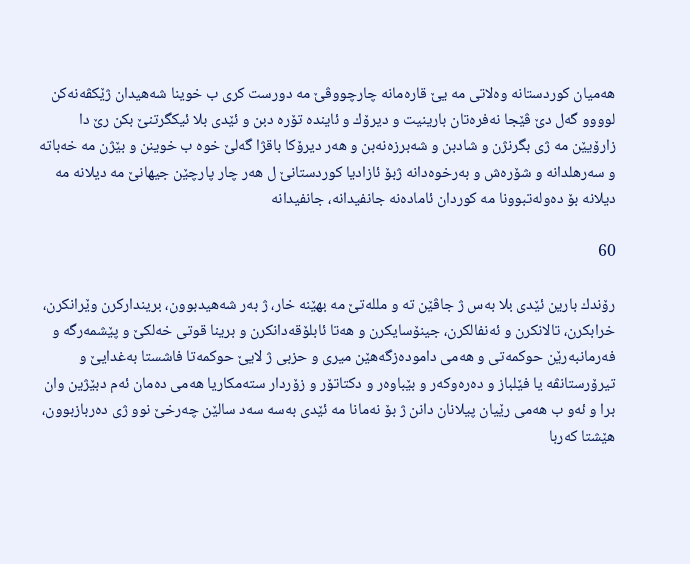هه‌میان كوردستانه‌ وه‌لاتی مه‌ یێ قاره‌مانه‌ چارچووڤێ مه‌ دورست كری ب خوینا شه‌هیدان ژێكڤه‌نه‌كن لوووو گه‌ل دێ ڤێجا نه‌فره‌تان بارینیت و دیرۆك و ئاینده‌ تۆره‌ دبن و ئێدی بلا ئیكگرتنێ بكن رێ دا زارۆیێن مه‌ ژی بگرنژن و شادبن و شه‌برزه‌نه‌بن و هه‌ر دیرۆكا باقژا گه‌لێ خوه‌ ب خوینن و بێژن مه‌ خه‌باته‌ و سه‌رهلدانه‌ و شۆره‌ش و به‌رخوه‌دانه‌ ژبۆ ئازادیا كوردستانێ ل هه‌ر چار پارچێن جیهانێ مه‌ دیلانه‌ مه‌ دیلانه‌ بۆ ده‌وله‌تبوونا مه‌ كوردان ئاماده‌نه‌ جانفیدانه‌، جانفیدانه‌

60

رۆندك بارین ئێدی بلا به‌س ژ جاڤێن ته‌ و ملله‌تێ مه‌ بهێنه‌ خار، ژ به‌ر شه‌هیدبوون، برینداركرن وێرانكرن، خرابكرن، تالانكرن و ئه‌نفالكرن، جینۆسایكرن و هه‌تا ئابلۆقه‌دانكرن و برینا قوتی خه‌لكێ و پێشمه‌رگه‌ و فه‌رمانبه‌رێن حوكمه‌تی و هه‌می داموده‌زگه‌هێن میری و حزبی ژ لایێ حوكمه‌تا فاشستا به‌غدایێ و تیرۆرستانڤه‌ یا فێلباز و ده‌ره‌وكه‌ر و بێباوه‌ر و دكتاتۆر و زۆردار سته‌مكاریا هه‌می ده‌مان ئه‌م دبێژین وان برا و ئه‌و ب هه‌می رێیان پیلانان دانن ژ بۆ نه‌مانا مه‌ ئێدی به‌سه‌ سه‌د سالێن چه‌رخێ نوو ژی ده‌ربازبوون، هێشتا كه‌ربا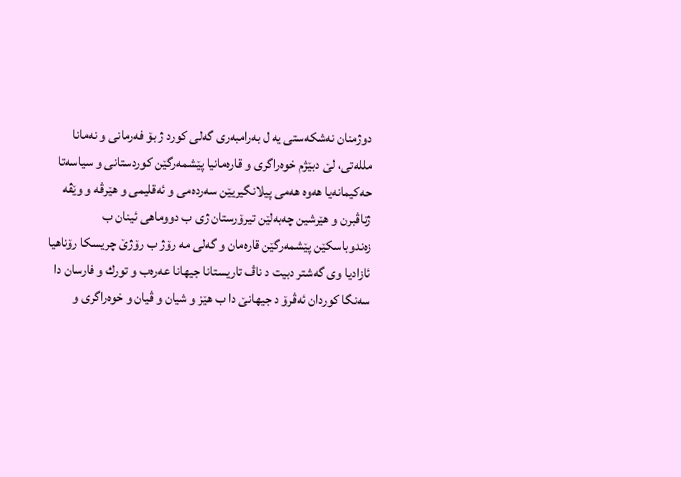دوژمنان نه‌شكه‌ستی یه‌ ل به‌رامبه‌ری گه‌لی كورد ژ بۆ فه‌رمانی و نه‌مانا ملله‌تی، لێ دبێژم خوه‌راگری و قاره‌مانیا پێشمه‌رگێن كوردستانی و سیاسه‌تا حه‌كیمانه‌یا هه‌وه‌ هه‌می پیلانگیریێن سه‌رده‌می و ئه‌قلیمی و هێرڤه‌ و وێڤه‌ ژناڤبرن و هێرشین چه‌به‌لێن تیرۆرستان ژی ب دووماهی ئینان ب زه‌ندوباسكێن پێشمه‌رگێن قاره‌مان و گه‌لی مه‌ رۆژ ب رۆژێ چریسكا رۆناهیا ئازادیا وی گه‌شتر دبیت د ناڤ تاریستانا جیهانا عه‌ره‌ب و تورك و فارسان دا سه‌نگا كوردان ئه‌ڤرۆ د جیهانێ دا ب هێز و شیان و ڤیان و خوه‌راگری و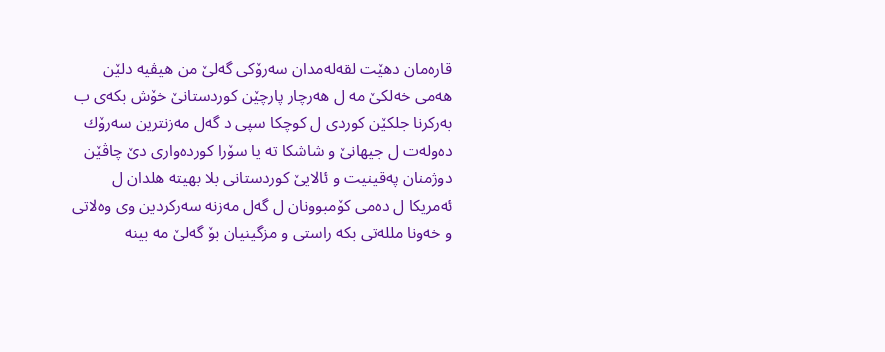قاره‌مان دهێت لقه‌له‌مدان سه‌رۆكی گه‌لێ من هیڤیه‌ دلێن هه‌می خه‌لكێ مه‌ ل هه‌رچار پارچێن كوردستانێ خۆش بكه‌ی ب به‌ركرنا جلكێن كوردی ل كوچكا سپی د گه‌ل مه‌زنترین سه‌رۆك ده‌وله‌ت ل جیهانێ و شاشكا ته‌ یا سۆرا كورده‌واری دێ چاڤێن دوژمنان په‌قینیت و ئالایێ كوردستانی بلا بهیته‌ هلدان ل ئه‌مریكا ل ده‌می كۆمبوونان ل گه‌ل مه‌زنه‌ سه‌ركردین وی وه‌لاتی و خه‌ونا ملله‌تی بكه‌ راستی و مزگینیان بۆ گه‌لێ مه‌ بینه‌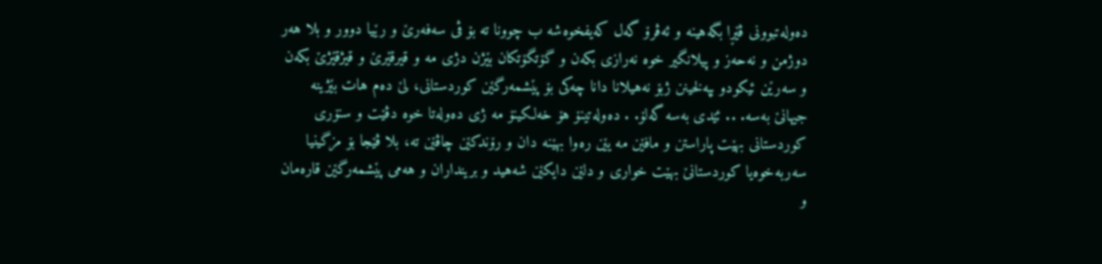ده‌وله‌تبوونی ڤێڕا بگه‌هینه‌ و ئه‌ڤرۆ گه‌ل كه‌یفخوه‌شه‌ ب چوونا ته‌ بۆ ڤی سه‌فه‌رێ و رێیا دوور و بلا هه‌ر دوژمن و نه‌حه‌ز و پیلانگیر خوه‌ نه‌رازی بكه‌ن و گۆتگۆتكان بێژن دژی مه‌ و قیرقێرێ و قیژقێژێ بكه‌ن و سه‌رێن ئیكودو بپه‌لخینن ژبۆ نه‌هیلانا دانا چه‌كی بۆ پێشمه‌رگێن كوردستانی، لێ ده‌م هات بێژینه‌ جیهانێ به‌سه‌. .. ئێدی به‌سه‌ گه‌لۆ. . ده‌وله‌تینۆ هۆ خه‌لكینۆ مه‌ ژی ده‌وله‌تا خوه‌ دڤێت و سنۆری كوردستانی بهێت پاراستن و مافێن مه‌ یێن ره‌وا بهێنه‌ دان و رۆندكێن چاڤێن ته‌، بلا ڤێجا بۆ مزگینیا سه‌ربه‌خوه‌یا كوردستانێ بهێت خواری و دلێن دایكێن شه‌هید و برینداران و هه‌می پێشمه‌رگێن قاره‌مان و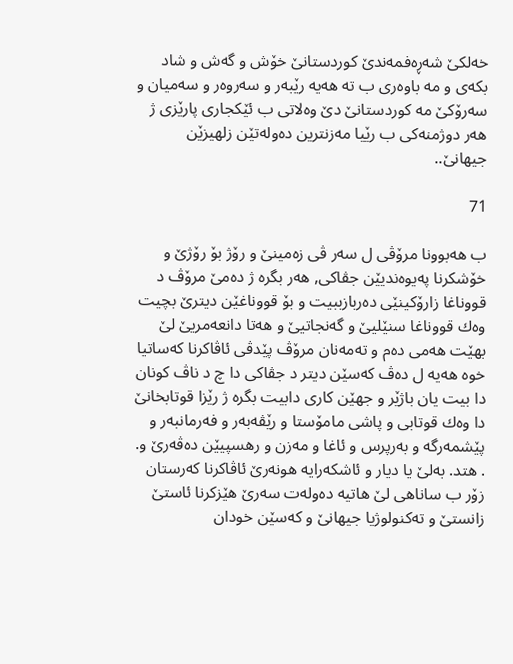خه‌لكێ شه‌ڕه‌فمه‌ندێ كوردستانێ خۆش و گه‌ش و شاد بكه‌ی و مه‌ باوه‌ری ب ته‌ هه‌یه‌ رێبه‌ر و سه‌روه‌ر و سه‌میان و سه‌رۆكێ مه‌ كوردستانێ دێ وه‌لاتی ب ئێكجاری پارێزی ژ هه‌ر دوژمنه‌كی ب رێیا مه‌زنترین ده‌وله‌تێن زلهیزێن جیهانێ..

71

ب هه‌بوونا مرۆڤی ل سه‌ر ڤی زه‌مینێ و رۆژ بۆ رۆژێ و خۆشكرنا په‌یوه‌ندیێن جڤاكی, هه‌ر بگره‌ ژ ده‌مێ مرۆڤ د قووناغا زارۆكینێی ده‌ربازببیت و بۆ قووناغێن دیترێ بچیت وه‌ك قووناغا سنێلیێ و گه‌نجاتیێ و هه‌تا دانعه‌مریێ لێ بهێت هه‌می ده‌م و ته‌مه‌نان مرۆڤ پێدڤی ئاڤاكرنا كه‌ساتیا خوه‌ هه‌یه‌ ل ده‌ڤ كه‌سێن دیتر د جڤاكی دا چ د ناڤ كونان دا بیت یان باژێر و جهێن كاری دابیت بگره‌ ژ رێزا قوتابخانێ دا وه‌ك قوتابی و پاشی مامۆستا و رێڤه‌به‌ر و فه‌رمانبه‌ر و پێشمه‌رگه‌ و به‌رپرس و ئاغا و مه‌زن و رهسپیێن ده‌ڤه‌رێ و. . هتد. به‌لێ یا دیار و ئاشكه‌رایه‌ هونه‌رێ ئاڤاكرنا كه‌رستان زۆر ب ساناهی لێ هاتیه‌ ده‌وله‌ت سه‌رێ هێزكرنا ئاستێ زانستێ و ته‌كنولوژیا جیهانێ و كه‌سێن خودان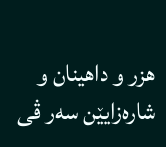هزر و داهینان و شاره‌زایێن سه‌ر ڤی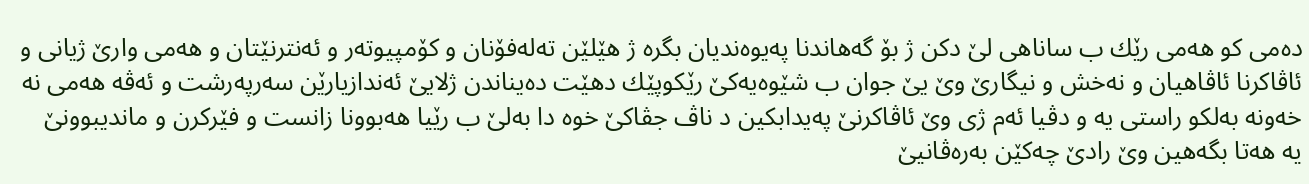ده‌می كو هه‌می رێك ب ساناهی لێ دكن ژ بۆ گه‌هاندنا په‌یوه‌ندیان بگره‌ ژ هێلێن ته‌له‌فۆنان و كۆمپیوته‌ر و ئه‌نترنێتان و هه‌می وارێ ژیانی و ئاڤاكرنا ئاڤاهیان و نه‌خش و نیگارێ وێ یێ جوان ب شێوه‌یه‌كێ رێكوپێك دهێت ده‌یناندن ژلایێ ئه‌ندازیارێن سه‌رپه‌رشت و ئه‌ڤه‌ هه‌می نه‌ خه‌ونه‌ به‌لكو راستی یه‌ و دڤیا ئه‌م ژی وێ ئاڤاكرنێ په‌یدابكین د ناڤ جڤاكێ خوه‌ دا به‌لێ ب رێیا هه‌بوونا زانست و فێركرن و ماندیبوونێ یه‌ هه‌تا بگه‌هین وێ رادێ چه‌كێن به‌ره‌ڤانیێ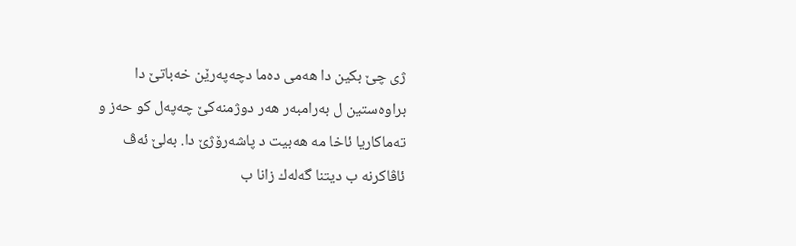ژی چێ بكین دا هه‌می ده‌ما دچه‌په‌رێن خه‌باتێ دا براوه‌ستین ل به‌رامبه‌ر هه‌ر دوژمنه‌كێ چه‌په‌ل كو حه‌ز و ته‌ماكاریا ئاخا مه‌ هه‌بیت د پاشه‌رۆژێ دا. به‌لێ ئه‌ڤ ئاڤاكرنه‌ ب دیتنا گه‌له‌ك زانا ب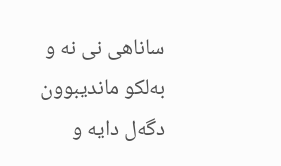ساناهی نی نه‌ و به‌لكو ماندیبوون دگه‌ل دایه‌ و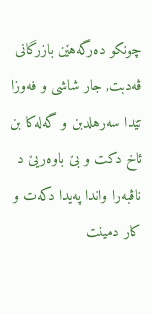چونكو ده‌رگه‌هێن بازرگانی ڤه‌دبت, جار شاشی و فه‌وزا تێدا سه‌رهلدبن و گه‌له‌كا بن ئاخ دكت و بێ باوه‌ریێ د ناڤبه‌را واندا په‌یدا دكه‌ت و كار دمینت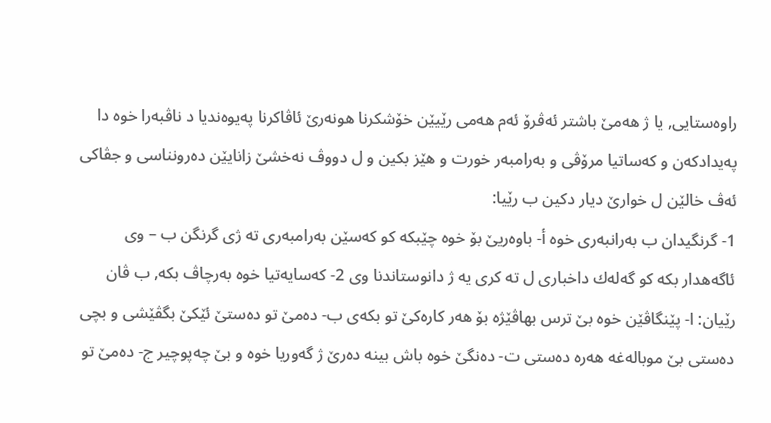راوه‌ستایی, یا ژ هه‌مێ باشتر ئه‌ڤرۆ ئه‌م هه‌می رێیێن خۆشكرنا هونه‌رێ ئاڤاكرنا په‌یوه‌ندیا د ناڤبه‌را خوه‌ دا په‌یدادكه‌ن و كه‌ساتیا مرۆڤی و به‌رامبه‌ر خورت و هێز بكین و ل دووڤ نه‌خشێ زانایێن ده‌رونناسی و جڤاكی ئه‌ڤ خالێن ل خوارێ دیار دكین ب رێیا:
1- گرنگیدان ب به‌رانبه‌ری خوه‌ أ‌- باوه‌ریێ بۆ خوه‌ چێبكه‌ كو كه‌سێن به‌رامبه‌ری ته‌ ژی گرنگن ب‌ – وی ئاگه‌هدار بكه‌ كو گه‌له‌ك داخباری ل ته‌ كری یه‌ ژ دانوستاندنا وی 2- كه‌سایه‌تیا خوه‌ به‌رچاڤ بكه‌, ب ڤان رێیان: ا- پێنگاڤێن خوه‌ بێ ترس بهاڤێژه‌ بۆ هه‌ر كاره‌كێ تو بكه‌ی ب- ده‌مێ تو ده‌ستێ ئێكێ بگڤێشی و بچی ده‌ستی بێ موباله‌غه‌ هه‌ره‌ ده‌ستی ت- ده‌نگێ خوه‌ باش بینه‌ ده‌رێ ژ گه‌وریا خوه‌ و بێ چه‌پوچیر ج- ده‌مێ تو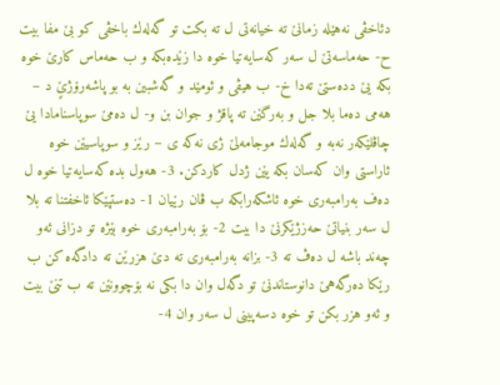دئاخڤی نه‌هێله‌ زمانێ ته‌ خیانه‌تی ل ته‌ بكت تو گه‌له‌ك باخڤی كو بێ مفا بیت ح- حه‌ماسه‌تێ ل سه‌ر كه‌سایه‌تیا خوه‌ دا زێده‌بكه‌ و ب حه‌ماس كارێ خوه‌ بكه‌ یێ دده‌ستێ ته‌دا خ- ب هیڤی و ئومێد و گه‌شبین به‌ بو پاشه‌رۆژێٍ د – هه‌می ده‌ما بلا جل و به‌رگێن ته‌ پاقژ و جوان بن و- ل ده‌مێ سوپاسنامادا یێ چاڤلێكه‌ر نه‌به‌ و گه‌له‌ك موجامه‌لێ ژی نه‌كه‌ ی – رێز و سوپاسیێن خوه‌ ئاراستی وان كه‌سان بكه‌ یێن ژدل كاردكن. 3- هه‌ول بده‌ كه‌سایه‌تیا خوه‌ ل ده‌ف به‌رامبه‌ری خوه‌ ئاشكه‌رابكه‌ ب ڤان رێیان 1- ده‌ستپێكا ئاخفتنا ته‌ بلا ل سه‌ر بنیاتێ حه‌زژێكرنێ دا بیت 2- بۆ به‌رامبه‌ری خوه‌ بێژه‌ تو دزانی ئه‌و چه‌ند باشه‌ ل ده‌ڤ ته‌ 3- بزانه‌ به‌رامبه‌ری ته‌ دێ هزرێن ته‌ دادگه‌ه كن ب رێكا ده‌رگه‌هێ دانوستاندنێ تو دگه‌ل وان دا بكی نه‌ بۆچوونێن ته‌ ب تنێ بیت و ئه‌و هزر بكن تو خوه‌ دسه‌پینی ل سه‌ر وان 4-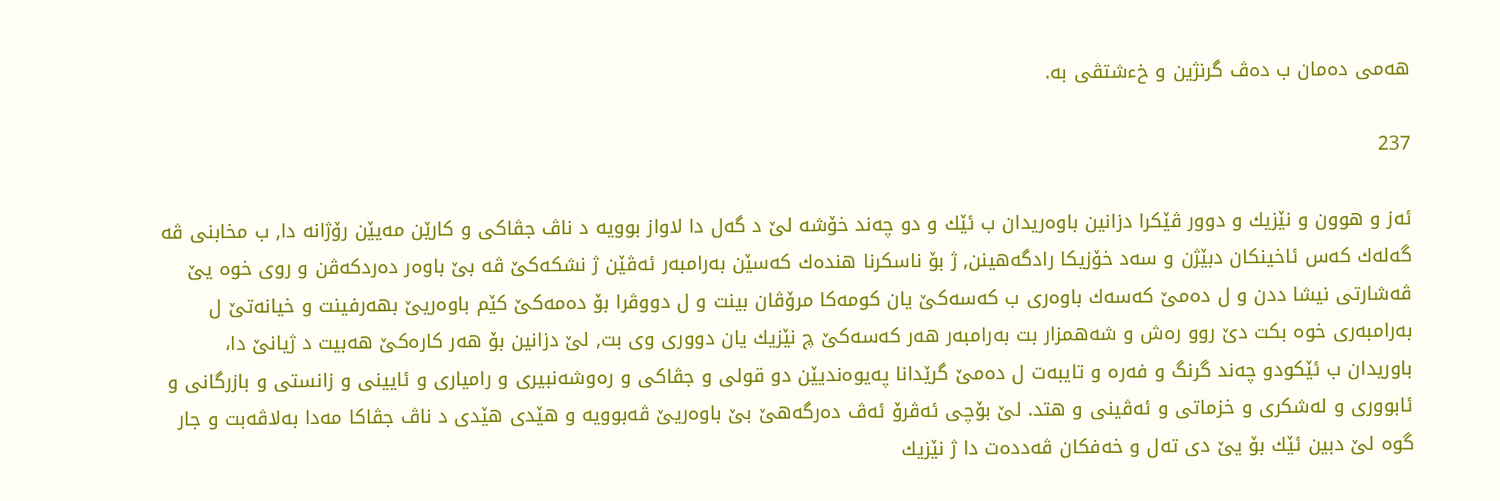هه‌می ده‌مان ب ده‌ڤ گرنژین و خءشتڤی به‌.

237

ئه‌ز و هوون و نێزیك و دوور ڤێكرا دزانین باوه‌ریدان ب ئێك و دو چه‌ند خۆشه‌ لێ د گه‌ل دا لاواز بوویه‌ د ناڤ جڤاكی و كارێن مه‌یێن رۆژانه‌ دا, ب مخابنی ڤه‌ گه‌له‌ك كه‌س ئاخینكان دبێژن و سه‌د خۆزیكا رادگه‌هینن, ژ بۆ ناسكرنا هنده‌ك كه‌سێن به‌رامبه‌ر ئه‌ڤێن ژ نشكه‌كێ ڤه‌ بێ باوه‌ر ده‌ردكه‌ڤن و روی خوه‌ یێ ڤه‌شارتی نیشا ددن و ل ده‌مێ كه‌سه‌ك باوه‌ری ب كه‌سه‌كێ یان كومه‌كا مرۆڤان بینت و ل دووڤرا بۆ ده‌مه‌كێ كێم باوه‌ریێ بهه‌رفینت و خیانه‌تێ ل به‌رامبه‌ری خوه‌ بكت دێ روو ره‌ش و شه‌همزار بت به‌رامبه‌ر هه‌ر كه‌سه‌كێ چ نێزیك یان دووری وی بت, لێ دزانین بۆ هه‌ر كاره‌كێ هه‌بیت د ژیانێ دا، باوریدان ب ئێكودو چه‌ند گرنگ و فه‌ره‌ و تایبه‌ت ل ده‌مێ گرێدانا په‌یوه‌ندیێن دو قولی و جڤاكی و ره‌وشه‌نبیری و رامیاری و ئایینی و زانستی و بازرگانی و ئابووری و له‌شكری و خزماتی و ئه‌ڤینی و هتد. لێ بۆچی ئه‌ڤرۆ ئه‌ڤ ده‌رگه‌هێ بێ باوه‌ریێ ڤه‌بوویه‌ و هێدی هێدی د ناڤ جڤاكا مه‌دا به‌لاڤه‌بت و جار گوه لێ دبین ئێك بۆ یێ دی ته‌ل و خه‌فكان ڤه‌دده‌ت دا ژ نێزیك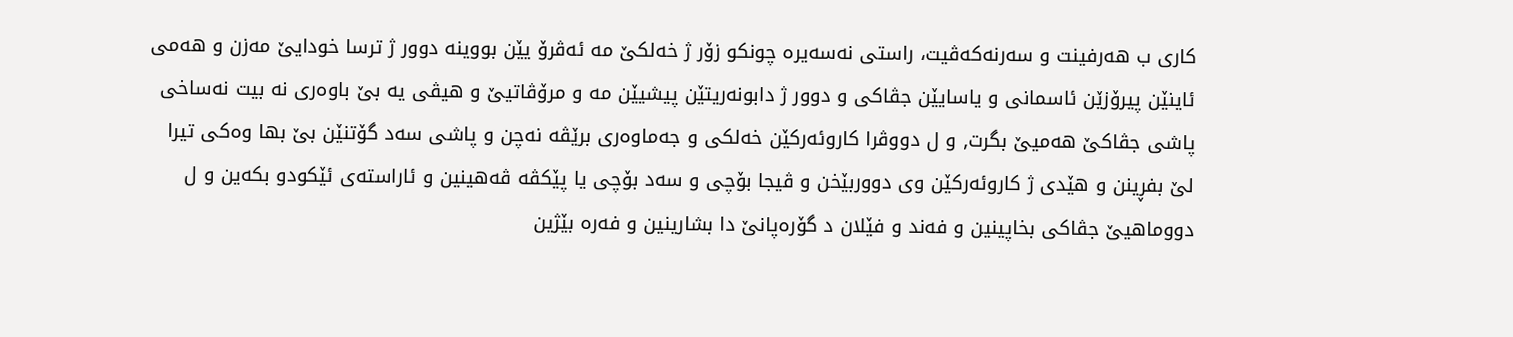كاری ب هه‌رفینت و سه‌رنه‌كه‌ڤیت، راستی نه‌سه‌یره‌ چونكو زۆر ژ خه‌لكێ مه‌ ئه‌ڤرۆ یێن بووینه‌ دوور ژ ترسا خودایێ مه‌زن و هه‌می ئاینێن پیرۆزێن ئاسمانی و یاسایێن جڤاكی و دوور ژ دابونه‌ریتێن پیشیێن مه‌ و مرۆڤاتیێ و هیڤی یه‌ بێ باوه‌ری نه‌ بیت نه‌ساخی پاشی جڤاكێ هه‌میێ بگرت, و ل دووڤرا كاروئه‌ركێن خه‌لكی و جه‌ماوه‌ری برێڤه‌ نه‌چن و پاشی سه‌د گۆتنێن بێ بها وه‌كی تیرا لێ بفڕینن و هێدی ژ كاروئه‌ركێن وی دووربێخن و ڤیجا بۆچی و سه‌د بۆچی یا پێكڤه‌ ڤه‌هینین و ئاراسته‌ی ئێكودو بكه‌ین و ل دووماهیێ جڤاكی بخاپینین و فه‌ند و فێلان د گۆره‌پانێ دا بشارینین و فه‌ره‌ بێژین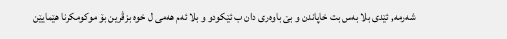شه‌رمه‌, ئێدی بلا به‌س بت خاپاندن و بێ باوه‌ری دان ب ئێكودو و بلا ئه‌م هه‌می ل خوه‌ بزڤرین بۆ موكومكرنا هێمایێن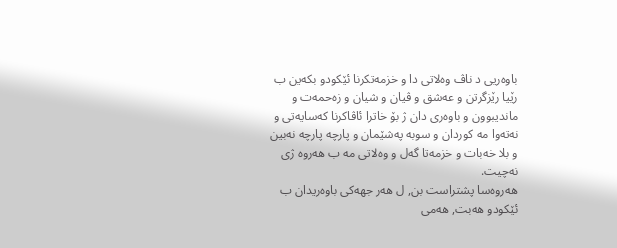باوه‌ریی د ناڤ وه‌لاتی دا و خزمه‌تكرنا ئێكودو بكه‌ین ب رێیا رێزگرتن و عه‌شق و ڤیان و شیان و زه‌حمه‌ت و ماندیبوون و باوه‌ری دان ژ بۆ خاترا ئاڤاكرنا كه‌سایه‌تی و نه‌ته‌وا مه‌ كوردان و سوبه‌ په‌شێمان و پارچه‌ پارچه‌ نه‌بین و بلا خه‌بات و خزمه‌تا گه‌ل و وه‌لاتی مه‌ ب هه‌روه‌ ژی نه‌چیت.
هه‌روه‌سا پشتراست بن, ل هه‌ر جهه‌كی باوه‌ریدان ب ئێكودو هه‌بت, هه‌می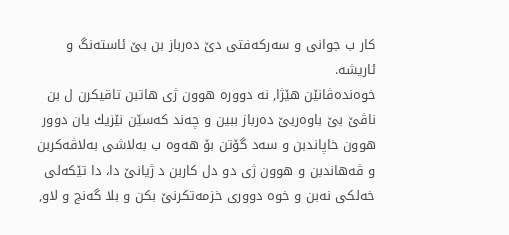كار ب جوانی و سه‌ركه‌فتی دێ ده‌رباز بن بێ ئاسته‌نگ و ئاریشه‌.
خوه‌نده‌ڤانێن هێژا, نه‌ دووره‌ هوون ژی هاتبن تاقیكرن ل بن ناڤێ بێ باوه‌ریێ ده‌رباز ببین و چه‌ند كه‌سێن نێزیك یان دوور هوون خاپاندبن و سه‌د گۆتن بۆ هه‌وه‌ ب به‌لاشی به‌لاڤه‌كربن و ڤه‌هاندبن و هوون ژی دو دل كاربن د ژیانێ دا، دا تێكه‌لی خه‌لكی نه‌بن و خوه‌ دووری خزمه‌تكرنێ بكن و بلا گه‌نج و لاو,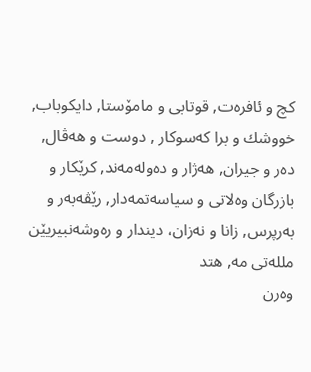كچ و ئافره‌ت, قوتابی و مامۆستا, دایكوباب, خووشك و برا كه‌سوكار , دوست و هه‌ڤال, ده‌ر و جیران, هه‌ژار و ده‌وله‌مه‌ند, كرێكار و بازرگان وه‌لاتی و سیاسه‌تمه‌دار, رێڤه‌به‌ر و به‌رپرس, زانا و نه‌زان، دیندار و ره‌وشه‌نبیریێن ملله‌تی مه‌, هتد
وه‌رن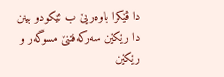دا ڤێكرا باوه‌ریێ ب ئێكودو بینن دا رێكێن سه‌ركه‌فتنێ مسوگه‌ر و رێكێن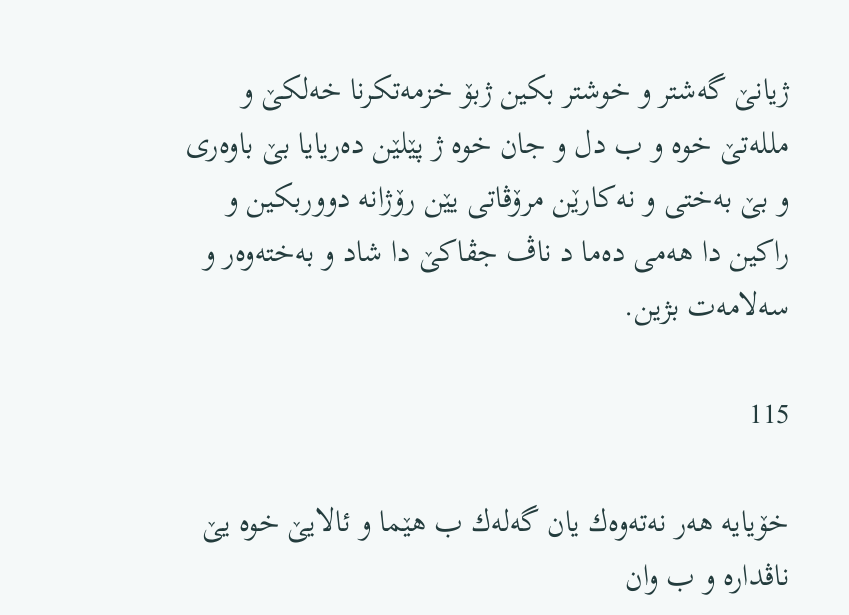ژیانێ گه‌شتر و خوشتر بكین ژبۆ خزمه‌تكرنا خه‌لكێ و ملله‌تێ خوه‌ و ب دل و جان خوه‌ ژ پێلێن ده‌ریایا بێ باوه‌ری و بێ به‌ختی و نه‌كارێن مرۆڤاتی یێن رۆژانه‌ دووربكین و راكین دا هه‌می ده‌ما د ناڤ جڤاكێ دا شاد و به‌خته‌وه‌ر و سه‌لامه‌ت بژین.

115

خۆیایه‌ هه‌ر نه‌ته‌وه‌ك یان گه‌له‌ك ب هێما و ئالایێ خوه‌ یێ ناڤداره‌ و ب وان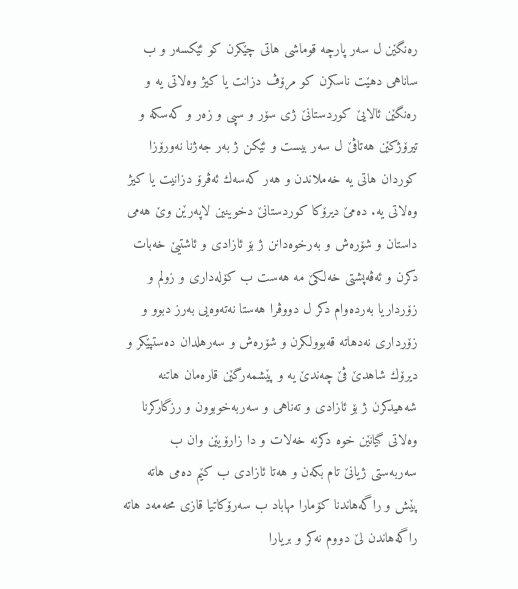ره‌نگێن ل سه‌ر پارچه‌ قوماشی هاتی چێكرن كو ئێكسه‌ر و ب ساناهی دهێت ناسكرن كو مرۆڤ دزانت یا كیژ وه‌لاتی یه‌ و ره‌نگێن ئالایێ كوردستانێ ژی سۆر و سپی و زه‌ر و كه‌سكه‌ و تیرۆژكێن هه‌تاڤێ ل سه‌ر بیست و ئێكن ژ به‌ر جه‌ژنا نه‌ورۆزا كوردان هاتی یه‌ خه‌ملاندن و هه‌ر كه‌سه‌ك ئه‌ڤرۆ دزانیت یا كیژ وه‌لاتی یه‌. ده‌مێ دیرۆكا كوردستانێ دخوینین لاپه‌رێن وێ هه‌می داستان و شۆره‌ش و به‌رخوه‌دانن ژ بۆ ئازادی و ئاشتیێ خه‌بات دكرن و ئه‌ڤه‌پشتی خه‌لكێ مه‌ هه‌ست ب كۆله‌داری و زولم و زۆرداریا به‌رده‌وام دكر ل دووڤرا هه‌ستا نه‌ته‌وه‌یی به‌رز دبوو و زۆرداری نه‌دهاته‌ قه‌بوولكرن و شۆره‌ش و سه‌رهلدان ده‌ستپێكر و دیرۆك شاهدێ ڤێ چه‌ندێ یه‌ و پێشمه‌رگێن قاره‌مان هاتنه‌ شه‌هیدكرن ژ بۆ ئازادی و ته‌ناهی و سه‌ربه‌خوبوون و رزگاركرنا وه‌لاتی گیانێن خوه‌ دكرنه‌ خه‌لات و دا زارۆیێن وان ب سه‌ربه‌ستی ژیانێ تام بكه‌ن و هه‌تا ئازادی ب كێم ده‌می هاته‌ پێش و راگه‌هاندنا كۆمارا مهاباد ب سه‌رۆكاتیا قازی محه‌مه‌د هاته‌ راگه‌هاندن لێ دووم نه‌كر و بریارا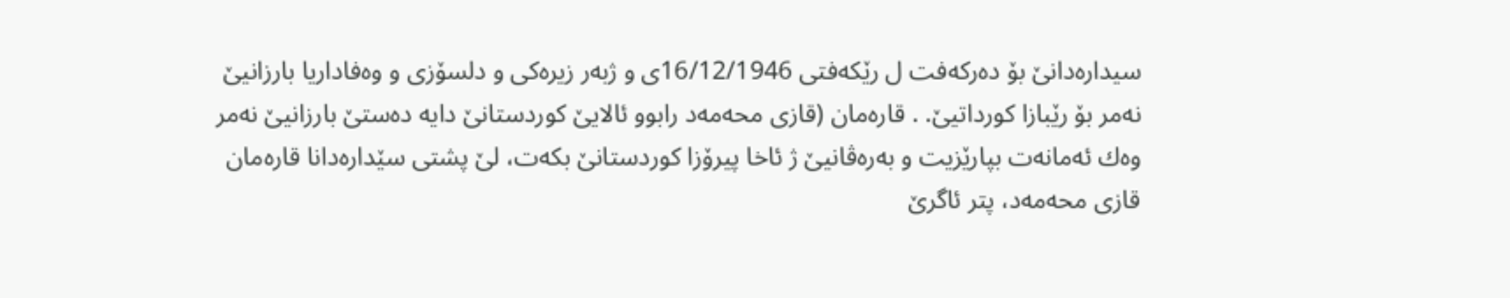سیداره‌دانێ بۆ ده‌ركه‌فت ل رێكه‌فتی 16/12/1946ی و ژبه‌ر زیره‌كی و دلسۆزی و وه‌فاداریا بارزانیێ نه‌مر بۆ رێبازا كورداتیێ. . قاره‌مان (قازی محه‌مه‌د رابوو ئالایێ كوردستانێ دایه‌ ده‌ستێ بارزانیێ نه‌مر وه‌ك ئه‌مانه‌ت بپارێزیت و به‌ره‌ڤانیێ ژ ئاخا پیرۆزا كوردستانێ بكه‌ت، لێ پشتی سێداره‌دانا قاره‌مان قازی محه‌مه‌د، پتر ئاگرێ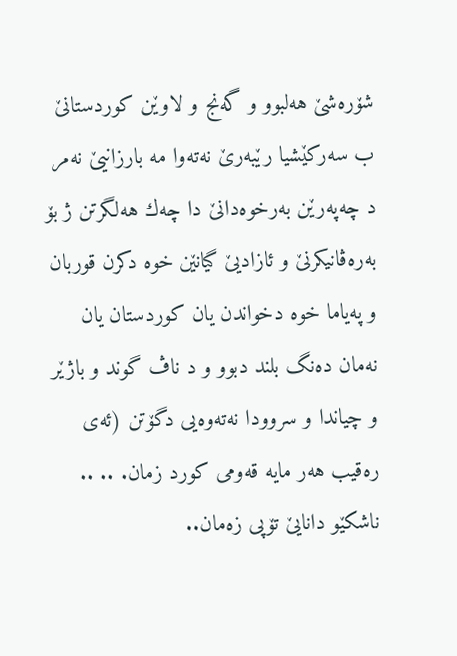شۆره‌شێ هه‌لبوو و گه‌نج و لاوێن كوردستانێ ب سه‌ركێشیا رێبه‌رێ نه‌ته‌وا مه‌ بارزانیێ نه‌مر د چه‌په‌رێن به‌رخوه‌دانێ دا چه‌ك هه‌لگرتن ژ بۆ به‌ره‌ڤانیكرنێ و ئازادیێ گیانێن خوه‌ دكرن قوربان و په‌یاما خوه‌ دخواندن یان كوردستان یان نه‌مان ده‌نگ بلند دبوو و د ناڤ گوند و باژێر و چیاندا و سروودا نه‌ته‌وه‌یی دگۆتن (ئه‌ی ره‌قیب هه‌ر مایه‌ قه‌ومی كورد زمان. .. .. ناشكێو دانایێ تۆپی زه‌مان..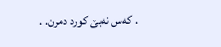. كه‌س نه‌بێ كورد دمرن. .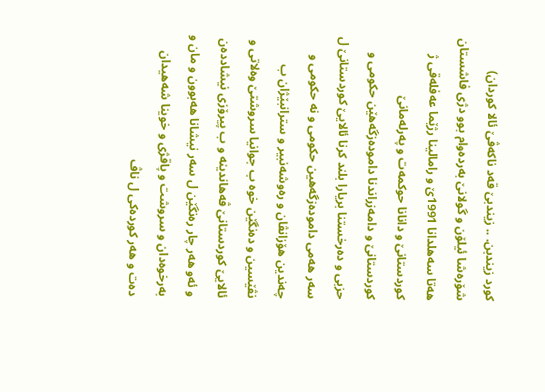كورد زیندبن. .. زیندبێ قه‌د ناكه‌ڤێ ئالا كوردان)
شۆره‌شا ئیلۆن و گولانێ به‌رده‌وام بوو دژی فاشستان هه‌تا سه‌هلدانا 1991ێ و رامالینا رژێما عه‌فله‌قی ژ كوردستانێ و دانانا حوكمه‌ت و په‌رله‌مانێ كوردستانێ و دامه‌زراندنا داموده‌زگه‌هێن حكومی و حزبی و ده‌رخستنا بریارا بلند كرنا ئالایێ كوردستانێ ل سه‌ر هه‌می داموده‌زگه‌هین حكومی و نه‌ حكومی و چه‌ندین هۆزانڤان و ره‌وشه‌نبیر و سترانبێژان ب نڤێسین و ده‌نگێن خوه‌ ب جوانیا سروشتێ وه‌لاتی و ئالایێ كوردستانێ ڤه‌هاندینه‌ و ب پیرۆزی نیشادده‌ن و ئه‌و هه‌ر چار ره‌نگێن ل سه‌ر نیشانا هه‌بوون و مان و به‌رخوه‌دان و سروشت و پاقژی و خوینا شه‌هیدان ده‌ت و هه‌ر كورده‌كی ل ناڤ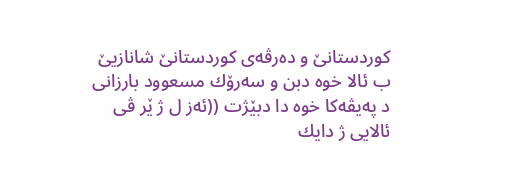كوردستانێ و ده‌رڤه‌ی كوردستانێ شانازیێ ب ئالا خوه‌ دبن و سه‌رۆك مسعوود بارزانی د په‌یڤه‌كا خوه‌ دا دبێژت ((ئه‌ز ل ژ ێر ڤی ئالایی ژ دایك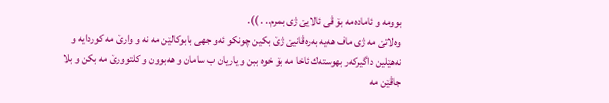بوومه‌ و ئاماده‌مه‌ بۆ ڤی ئالایێ ژی بمرم.. . )).
وه‌لاتێ مه‌ ژی ماف هه‌یه‌ به‌ره‌ڤانیێ ژێ بكین چونكو ئه‌و جهی بابوكالێن مه‌ نه‌ و وارێ مه‌ كوردایه‌ و نه‌هێلین داگیركه‌ر بهوسته‌ك ئاخا مه‌ بۆ خوه‌ ببن و یاریان ب سامان و هه‌بوون و كلتوورێ مه‌ بكن و بلا جاڤێن مه‌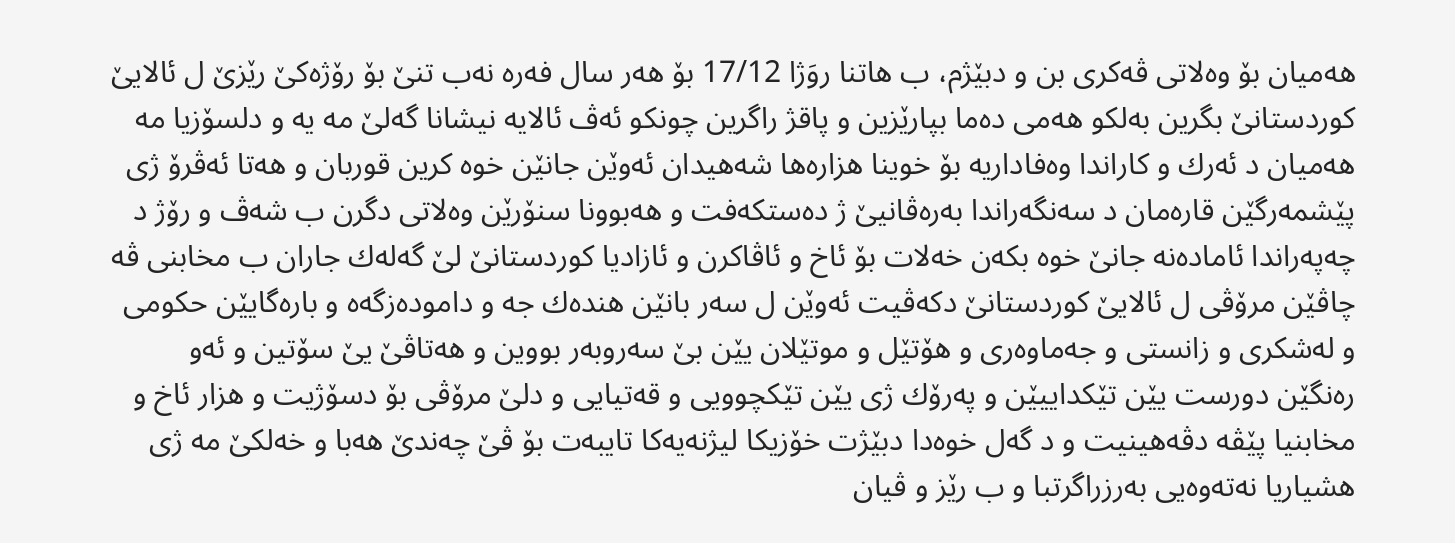هه‌میان بۆ وه‌لاتی ڤه‌كری بن و دبێژم، ب هاتنا روَژا 17/12 بۆ هه‌ر سال فه‌ره‌ نه‌ب تنێ بۆ رۆژه‌كێ رێزێ ل ئالایێ كوردستانێ بگرین به‌لكو هه‌می ده‌ما بپارێزین و پاقژ راگرین چونكو ئه‌ڤ ئالایه‌ نیشانا گه‌لێ مه‌ یه‌ و دلسۆزیا مه‌ هه‌میان د ئه‌رك و كاراندا وه‌فاداریه‌ بۆ خوینا هزاره‌ها شه‌هیدان ئه‌وێن جانێن خوه‌ كرین قوربان و هه‌تا ئه‌ڤرۆ ژی پێشمه‌رگێن قاره‌مان د سه‌نگه‌راندا به‌ره‌ڤانیێ ژ ده‌ستكه‌فت و هه‌بوونا سنۆرێن وه‌لاتی دگرن ب شه‌ڤ و رۆژ د چه‌په‌راندا ئاماده‌نه‌ جانێ خوه‌ بكه‌ن خه‌لات بۆ ئاخ و ئاڤاكرن و ئازادیا كوردستانێ لێ گه‌له‌ك جاران ب مخابنی ڤه‌ چاڤێن مرۆڤی ل ئالایێ كوردستانێ دكه‌ڤیت ئه‌وێن ل سه‌ر بانێن هنده‌ك جه و داموده‌زگه‌ه و باره‌گایێن حكومی و له‌شكری و زانستی و جه‌ماوه‌ری و هۆتێل و موتێلان یێن بێ سه‌روبه‌ر بووین و هه‌تاڤێ یێ سۆتین و ئه‌و ره‌نگێن دورست یێن تێكداییێن و په‌رۆك ژی یێن تێكچوویی و قه‌تیایی و دلێ مرۆڤی بۆ دسۆژیت و هزار ئاخ و مخابنیا پێڤه‌ دڤه‌هینیت و د گه‌ل خوه‌دا دبێژت خۆزیكا لیژنه‌یه‌كا تایبه‌ت بۆ ڤێ چه‌ندێ هه‌با و خه‌لكێ مه‌ ژی هشیاریا نه‌ته‌وه‌یی به‌رزراگرتبا و ب رێز و ڤیان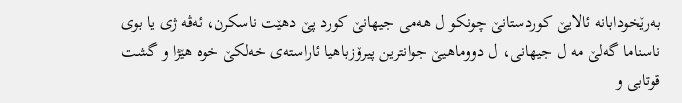به‌رێخودابانه‌ ئالایێ كوردستانێ چونكو ل هه‌می جیهانێ كورد پێ دهێت ناسكرن، ئه‌ڤه‌ ژی یا بوی ناسناما گه‌لێ مه‌ ل جیهانی، ل دووماهیێ جوانترین پیرۆزباهیا ئاراسته‌ی خه‌لكێ خوه‌ هێژا و گشت قوتابی و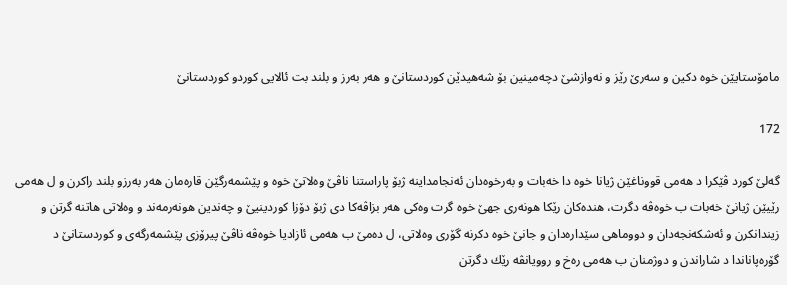مامۆستایێن خوه‌ دكین و سه‌رێ رێز و نه‌وازشێ دچه‌مینین بۆ شه‌هیدێن كوردستانێ و هه‌ر به‌رز و بلند بت ئالایی كوردو كوردستانێ

172

گه‌لێ كورد ڤێكرا د هه‌می قووناغێن ژیانا خوه‌ دا خه‌بات و به‌رخوه‌دان ئه‌نجامداینه‌ ژبۆ پاراستنا ناڤێ وه‌لاتێ خوه‌ و پێشمه‌رگێن قاره‌مان هه‌ر به‌رزو بلند راكرن و ل هه‌می رێیێن ژیانێ خه‌بات ب خوه‌ڤه‌ دگرت، هنده‌كان رێكا هونه‌ری جهێ خوه‌ گرت وه‌كی هه‌ر بزاڤه‌كا دی ژبۆ دۆزا كوردینیێ و چه‌ندین هونه‌رمه‌ند و وه‌لاتی هاتنه‌ گرتن و زیندانكرن و ئه‌شكه‌نجه‌دان و دووماهی سێداره‌دان و جانێ خوه‌ دكرنه‌ گۆری وه‌لاتی، ل ده‌مێ ب هه‌می ئازادیا خوه‌ڤه‌ ناڤێ پیرۆزی پێشمه‌رگه‌ی و كوردستانێ د گۆره‌پاناندا د شاراندن و دوژمنان ب هه‌می ره‌خ و روویانڤه‌ رێك دگرتن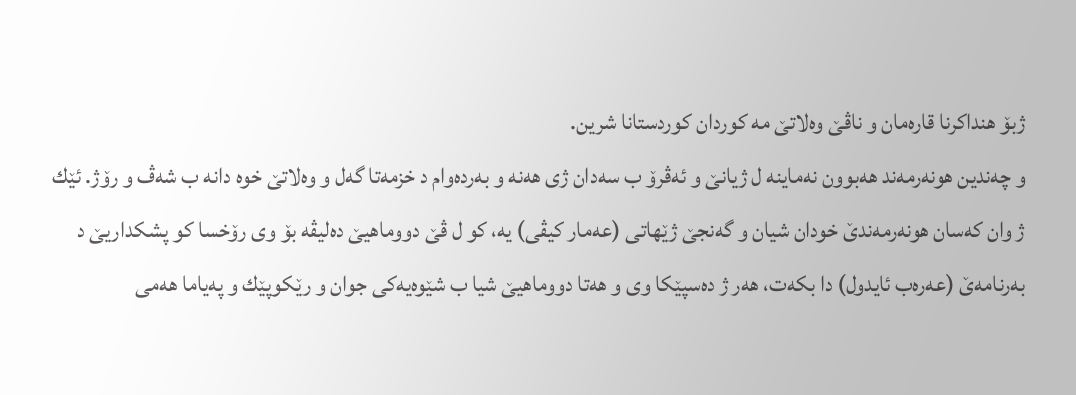ژبۆ هنداكرنا قاره‌مان و ناڤێ وه‌لاتێ مه‌ كوردان كوردستانا شرین.
و چه‌ندین هونه‌رمه‌ند هه‌بوون نه‌ماینه‌ ل ژیانێ و ئه‌ڤرۆ ب سه‌دان ژی هه‌نه‌ و به‌رده‌وام د خزمه‌تا گه‌ل و وه‌لاتێ خوه‌ دانه‌ ب شه‌ڤ و رۆژ. ئێك ژ وان كه‌سان هونه‌رمه‌ندێ خودان شیان و گه‌نجێ ژێهاتی (عه‌مار كیڤی) یه‌، كو ل ڤێ دووماهیێ ده‌لیڤه‌ بۆ وی رۆخسا كو پشكداریێ د به‌رنامه‌ێ (عه‌ره‌ب ئایدول) دا بكه‌ت، هه‌ر ژ ده‌سپێكا وی و هه‌تا دووماهیێ شیا ب شێوه‌یه‌كی جوان و رێكوپێك و په‌یاما هه‌می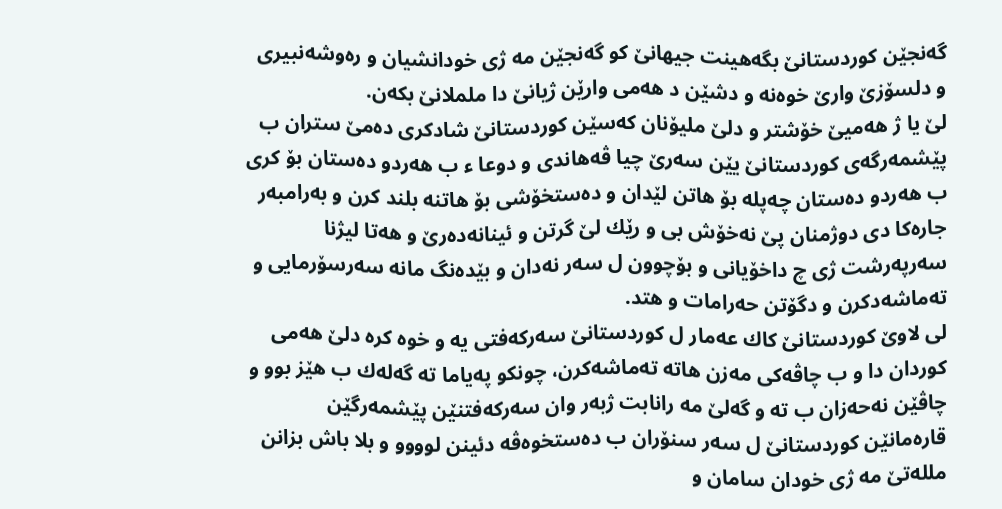گه‌نجێن كوردستانێ بگه‌هینت جیهانێ كو گه‌نجێن مه‌ ژی خودانشیان و ره‌وشه‌نبیری و دلسۆزێ وارێ خوه‌نه‌ و دشێن د هه‌می وارێن ژیانێ دا ململانێ بكه‌ن.
لێ یا ژ هه‌میێ خۆشتر و دلێ ملیۆنان كه‌سێن كوردستانێ شادكری ده‌مێ ستران ب پێشمه‌رگه‌ی كوردستانێ یێن سه‌رێ چیا ڤه‌هاندی و دوعا ء ب هه‌ردو ده‌ستان بۆ كری ب هه‌ردو ده‌ستان چه‌پله‌ بۆ هاتن لێدان و ده‌ستخۆشی بۆ هاتنه‌ بلند كرن و به‌رامبه‌ر جاره‌كا دی دوژمنان پێ نه‌خۆش بی و رێك لێ گرتن و ئینانه‌ده‌رێ و هه‌تا لیژنا سه‌رپه‌رشت ژی چ داخۆیانی و بۆچوون ل سه‌ر نه‌دان و بێده‌نگ مانه‌ سه‌رسۆرمایی و ته‌ماشه‌دكرن و دگۆتن حه‌رامات و هتد.
لی لاوێ كوردستانێ كاك عه‌مار ل كوردستانێ سه‌ركه‌فتی یه‌ و خوه‌ كره‌ دلێ هه‌می كوردان دا و ب چاڤه‌كی مه‌زن هاته‌ ته‌ماشه‌كرن، چونكو په‌یاما ته‌ گه‌له‌ك ب هێز بوو و چاڤێن نه‌حه‌زان ب ته‌ و گه‌لێ مه‌ رانابت ژبه‌ر وان سه‌ركه‌فتنێن پێشمه‌رگێن قاره‌مانێن كوردستانێ ل سه‌ر سنۆران ب ده‌ستخوه‌ڤه‌ دئینن لوووو و بلا باش بزانن ملله‌تێ مه‌ ژی خودان سامان و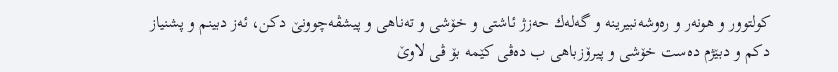كولتوور و هونه‌ر و ره‌وشه‌نبیرینه‌ و گه‌له‌ك حه‌زژ ئاشتی و خۆشی و ته‌ناهی و پیشڤه‌چوونێ دكن، ئه‌ز دبینم و پشنیاز دكم و دبێژم ده‌ست خۆشی و پیرۆزباهی ب ده‌ڤی كێمه‌ بۆ ڤی لاوێ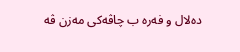ده‌لال و فه‌ره‌ ب چاڤه‌كی مه‌زن ڤه‌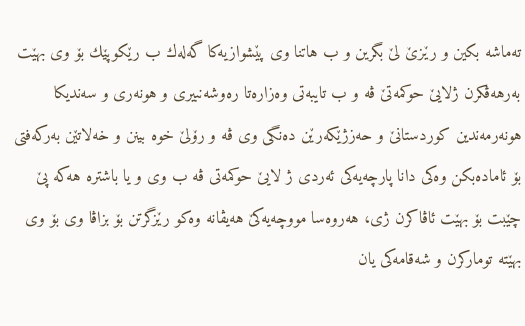ته‌ماشه‌ بكین و رێزێ لێ بگرین و ب هاتنا وی پێشوازیه‌كا گه‌له‌ك ب رێكوپێك بۆ وی بهێت به‌رهه‌ڤكرن ژلایێ حوكمه‌تێ ڤه‌ و ب تایبه‌تی وه‌زاره‌تا ره‌وشه‌نبیری و هونه‌ری و سه‌ندیكا هونه‌رمه‌ندین كوردستانێ و حه‌زژێكه‌رێن ده‌نگی وی ڤه‌ و رۆلێ خوه‌ بینن و خه‌لاتێن به‌ركه‌فتی بۆ ئاماده‌بكن وه‌كی دانا پارچه‌یه‌كی ئه‌ردی ژ لایێ حوكمه‌تی ڤه‌ ب وی و یا باشتره‌ هه‌كه‌ پێ چێبت بۆ بهێت ئاڤاكرن ژی، هه‌روه‌سا مووچه‌یه‌كێ هه‌یڤانه‌ وه‌كو رێزگرتن بۆ بزاڤا وی بۆ وی بهێته‌ توماركرن و شه‌قامه‌كی یان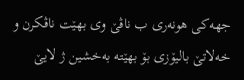جهه‌كی هونه‌ری ب ناڤێ وی بهێت ناڤكرن و خه‌لاتێ بالیۆزی بۆ بهێته‌ به‌خشین ژ لایێ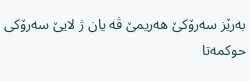به‌رێز سه‌رۆكێ هه‌ریمێ ڤه‌ یان ژ لایێ سه‌رۆكی حوكمه‌تا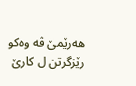هه‌رێمێ ڤه‌ وه‌كو رێزگرتن ل كارێ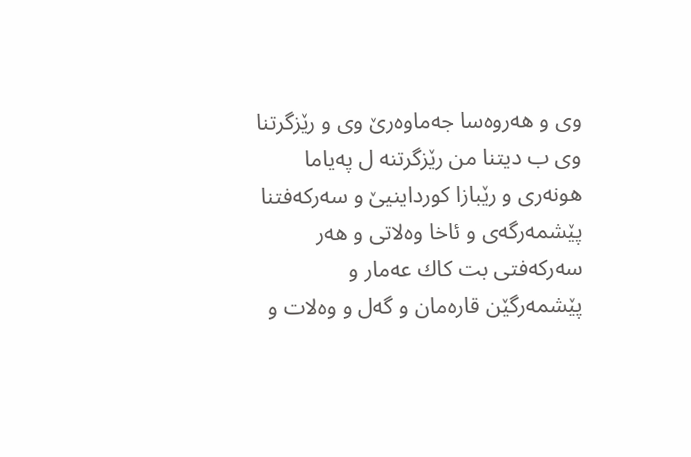وی و هه‌روه‌سا جه‌ماوه‌رێ وی و رێزگرتنا وی ب دیتنا من رێزگرتنه‌ ل په‌یاما هونه‌ری و رێبازا كورداینیێ و سه‌ركه‌فتنا پێشمه‌رگه‌ی و ئاخا وه‌لاتی و هه‌ر سه‌ركه‌فتی بت كاك عه‌مار و پێشمه‌رگێن قاره‌مان و گه‌ل و وه‌لات و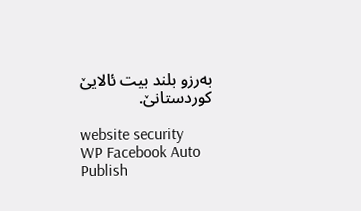به‌رزو بلند بیت ئالایێ كوردستانێ.

website security
WP Facebook Auto Publish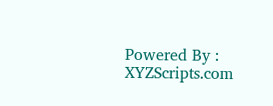Powered By : XYZScripts.com